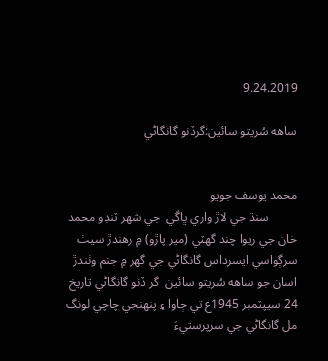9.24.2019

ساهه سُريتو سائين:گرڏنو گانگاڻي


محمد يوسف جويو
         سنڌ جي لاڙ واري ڀاڱي  جي شهر ٽنڊو محمد خان جي ريوا چند گهٽي (مير پاڙو) ۾ رهندڙ سيٺ سرڳواسي ايسرداس گانگاڻي جي گهر ۾ جنم وٺندڙ اسان جو ساهه سُريتو سائين  گر ڏنو گانگاڻي تاريخ 24 سيپٽمبر 1945ع تي ڄاوا ۽ پنهنجي چاچي لونگ مل گانگاڻي جي سرپرستيءَ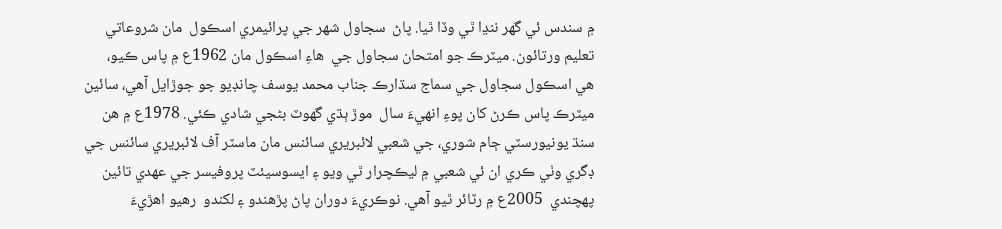۾ سندس ئي گهر ننڍا ٿي وڏا ٿيا. پاڻ  سجاول شهر جي پرائيمري اسڪول  مان شروعاتي تعليم ورتائون. ميٽرڪ جو امتحان سجاول جي  هاءِ اسڪول مان 1962ع ۾ پاس ڪيو،  هي اسڪول سجاول جي سماج سڌارڪ جناب محمد يوسف چانڊيو جو جوڙايل آهي، سائين ميٽرڪ پاس ڪرڻ کان پوءِ انهيءَ سال  موڙ ٻڌي گهوٽ بڻجي شادي ڪئي. 1978ع ۾ هن سنڌ يونيورسٽي ڄام شوري، جي شعبي لائبريري سائنس مان ماسٽر آف لائبريري سائنس جي ڊگري وٺي ڪري ان ئي شعبي ۾ ليڪچرار ٿي ويو ۽ ايسوسيئٽ پروفيسر جي عهدي تائين پهچندي  2005ع ۾ رٽائر ٿيو آهي. نوڪريءَ دوران پاڻ پڙهندو ۽ لکندو  رهيو اهڙيءَ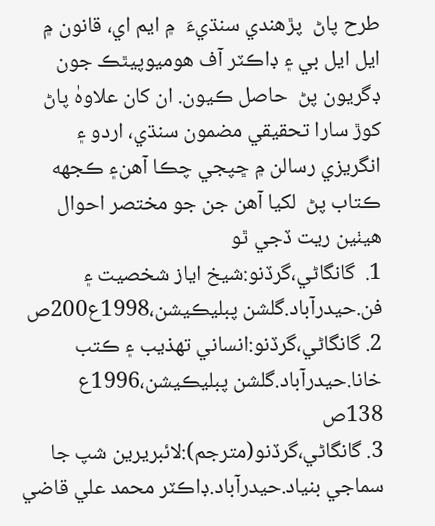طرح پاڻ  پڙهندي سنڌيءَ  ۾ ايم اي، قانون ۾ ايل ايل بي ۽ ڊاڪٽر آف هوميوپيٿڪ جون ڊگريون پڻ  حاصل ڪيون. ان کان علاوهٰ پاڻ کوڙ سارا تحقيقي مضمون سنڌي، اردو ۽ انگريزي رسالن ۾ ڇپجي چڪا آهن۽ ڪجهه  ڪتاب پڻ  لکيا آهن جن جو مختصر احوال هيٺين ريت ڏجي ٿو
1.  گانگاڻي،گرڏنو:شيخ اياز شخصيت ۽ فن.حيدرآباد.گلشن پبليڪيشن،1998ع200ص
2. گانگاڻي،گرڏنو:انساني تهذيب ۽ ڪتب خانا.حيدرآباد.گلشن پبليڪيشن،1996ع 138ص
3. گانگاڻي،گرڏنو(مترجم):لائبريرين شپ جا سماجي بنياد.حيدرآباد.ڊاڪٽر محمد علي قاضي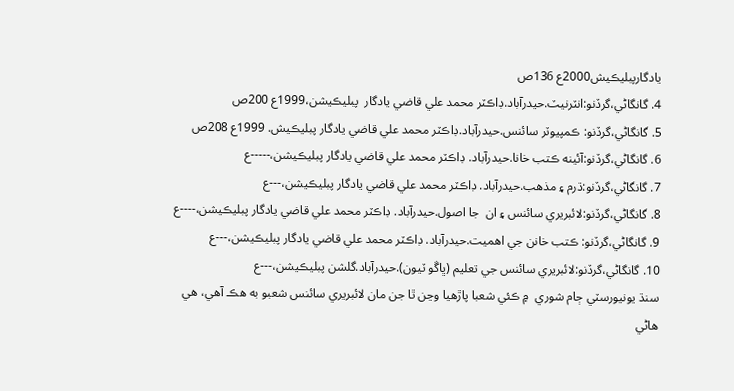يادگارپبليڪيش2000ع 136ص
4. گانگاڻي،گرڏنو:انٽرنيٽ.حيدرآباد.ڊاڪٽر محمد علي قاضي يادگار  پبليڪيشن،1999ع 200ص
5. گانگاڻي،گرڏنو: ڪمپيوٽر سائنس.حيدرآباد.ڊاڪٽر محمد علي قاضي يادگار پبليڪيش. 1999ع 208ص
6. گانگاڻي،گرڏنو:آئينه ڪتب خانا.حيدرآباد. ڊاڪٽر محمد علي قاضي يادگار پبليڪيشن،-----ع
7. گانگاڻي،گرڏنو:ڌرم ۽ مذهب.حيدرآباد. ڊاڪٽر محمد علي قاضي يادگار پبليڪيشن،---ع
8. گانگاڻي،گرڏنو:لائبريري سائنس ۽ ان  جا اصول.حيدرآباد. ڊاڪٽر محمد علي قاضي يادگار پبليڪيشن،----ع
9. گانگاڻي،گرڏنو: ڪتب خانن جي اهميت.حيدرآباد. ڊاڪٽر محمد علي قاضي يادگار پبليڪيشن،---ع
10. گانگاڻي،گرڏنو:لائبريري سائنس جي تعليم (ڀاڱو ٽيون).حيدرآباد.گلشن پبليڪيشن،---ع
سنڌ يونيورسٽي ڄام شوري  ۾ ڪئي شعبا پاڙهيا وڃن ٿا جن مان لائبريري سائنس شعبو به هڪ آهي، هي هاڻي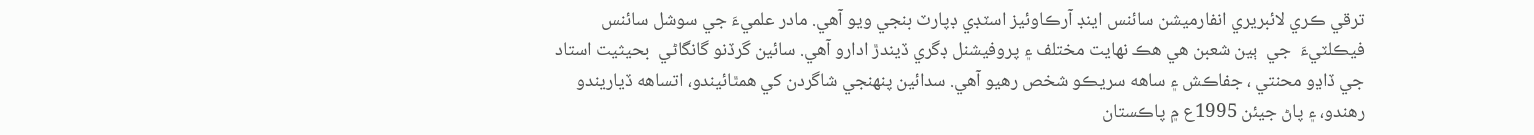ترقي ڪري لائبريري انفارميشن سائنس اينڊ آرڪاوئيز اسٽڊي ڊپارٽ بنجي ويو آهي. مادر علميءَ جي سوشل سائنس فيڪلٽيءَ  جي  ٻين شعبن هي هڪ نهايت مختلف ۽ پروفيشنل ڊگري ڏيندڙ ادارو آهي. سائين گرڏنو گانگاڻي  بحيثيت استاد جي ڏاڍو محنتي ، جفاڪش ۽ ساهه سريڪو شخص رهيو آهي. سدائين پنهنجي شاگردن کي همٿائيندو، اتساهه ڏياريندو رهندو، ۽ پاڻ جيئن 1995ع ۾ پاڪستان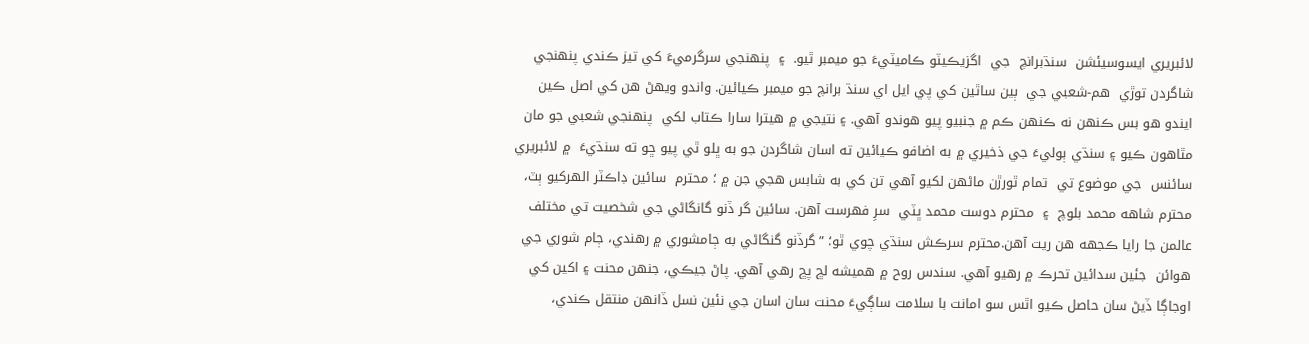لائبريري ايسوسيئشن  سنڌبرانچ  جي  اگزيڪيٽو ڪاميٽيءَ جو ميمبر ٿيو.  ۽  پنهنجي سرگرميءَ کي تيز ڪندي پنهنجي  شاگردن توڙي  هم-شعبي جي  ٻين ساٿين کي پي ايل اي سنڌ برانچ جو ميمبر ڪيائين. واندو ويهڻ هن کي اصل ڪين ايندو هو بس ڪنهن نه ڪنهن ڪم ۾ جنبيو پيو هوندو آهي. ۽ نتيجي ۾ هيترا سارا ڪتاب لکي  پنهنجي شعبي جو مان مٿاهون ڪيو ۽ سنڌي ٻوليءَ جي ذخيري ۾ به اضافو ڪيائين ته اسان شاگردن جو به ڀلو ٿي پيو ڇو ته سنڌيءَ  ۾ لائبريري سائنس  جي موضوع تي  تمام ٿورڙن ماڻهن لکيو آهي تن کي به شابس هجي جن ۾ ؛ محترم  سائين ڊاڪٽر الهرکيو ٻٽ، محترم شاهه محمد بلوچ  ۽  محترم دوست محمد ڀٽي  سرِ فهرست آهن. سائين گر ڏنو گانگاڻي جي شخصيت تي مختلف عالمن جا رايا ڪجهه هن ريت آهن.محترم سرڪش سنڌي چوي ٿو؛ ”گرڏنو گنگاڻي به ڄامشوري ۾ رهندي، ڄام شوري جي هوائن  جئين سدائين تحرڪ ۾ رهيو آهي. سندس روح ۾ هميشه لڇ پڇ رهي آهي. پاڻ جيڪي، جنهن محنت ۽ اکين کي اوجاڳا ڏيڻ سان حاصل ڪيو اٿس سو امانت با سلامت ساڳيءَ محنت سان اسان جي نئين نسل ڏانهن منتقل ڪندي،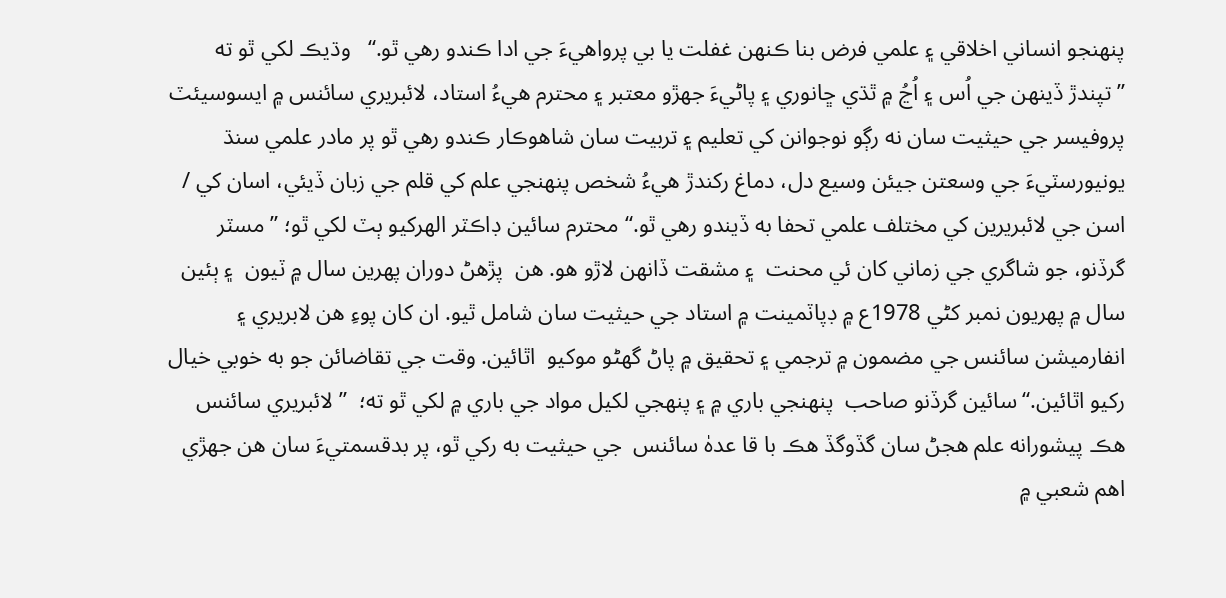پنهنجو انساني اخلاقي ۽ علمي فرض بنا ڪنهن غفلت يا بي پرواهيءَ جي ادا ڪندو رهي ٿو.“   وڌيڪ لکي ٿو ته ”تپندڙ ڏينهن جي اُس ۽ اُڃُ ۾ ٿڌي ڇانوري ۽ پاڻيءَ جهڙو معتبر ۽ محترم هيءُ استاد، لائبريري سائنس ۾ ايسوسيئٽ پروفيسر جي حيثيت سان نه رڳو نوجوانن کي تعليم ۽ تربيت سان شاهوڪار ڪندو رهي ٿو پر مادر علمي سنڌ يونيورسٽيءَ جي وسعتن جيئن وسيع دل، دماغ رکندڙ هيءُ شخص پنهنجي علم کي قلم جي زبان ڏيئي، اسان کي / اسن جي لائبريرين کي مختلف علمي تحفا به ڏيندو رهي ٿو.“محترم سائين ڊاڪٽر الهرکيو ٻٽ لکي ٿو؛ ” مسٽر گرڏنو، جو شاگري جي زماني کان ئي محنت  ۽ مشقت ڏانهن لاڙو هو. هن  پڙهڻ دوران پهرين سال ۾ ٽيون  ۽ ٻئين سال ۾ پهريون نمبر کڻي 1978ع ۾ ڊپاٽمينت ۾ استاد جي حيثيت سان شامل ٿيو. ان کان پوءِ هن لابريري ۽ انفارميشن سائنس جي مضمون ۾ ترجمي ۽ تحقيق ۾ پاڻ گهڻو موکيو  اٿائين. وقت جي تقاضائن جو به خوبي خيال رکيو اٿائين.“سائين گرڏنو صاحب  پنهنجي باري ۾ ۽ پنهجي لکيل مواد جي باري ۾ لکي ٿو ته؛  ”لائبريري سائنس هڪ پيشورانه علم هجڻ سان گڏوگڏ هڪ با قا عدهٰ سائنس  جي حيثيت به رکي ٿو، پر بدقسمتيءَ سان هن جهڙي اهم شعبي ۾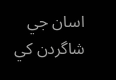اسان جي شاگردن کي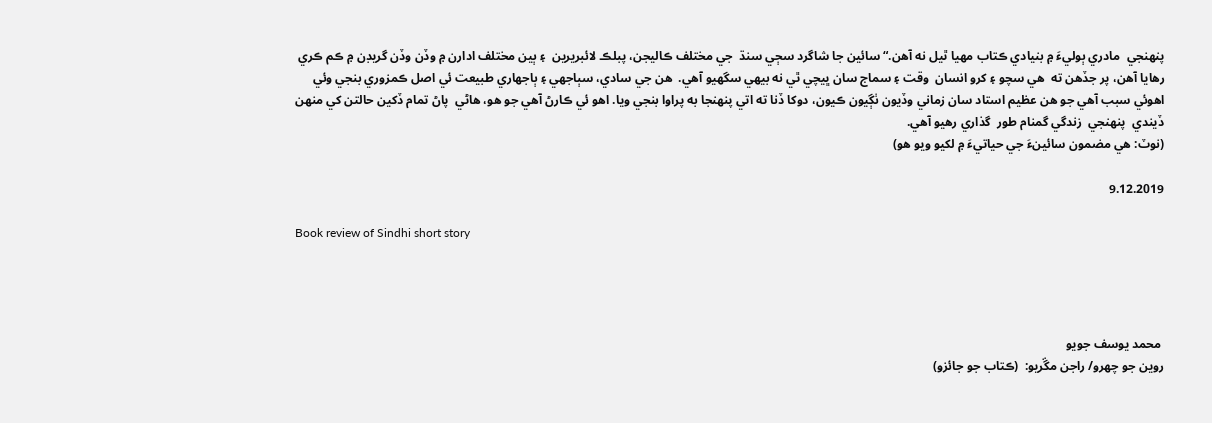پنهنجي  مادري ٻوليءَ ۾ بنيادي ڪتاب مهيا ٿيل نه آهن.“سائين جا شاگرد سڄي سنڌ  جي مختلف ڪاليجن، پبلڪ لائبريرين  ۽ ٻين مختلف ادارن ۾ وڏن وڏن گريڊن ۾ ڪم ڪري رهايا آهن، پر جڏهن ته  هي سچو ۽ کرو انسان  وقت ۽ سماج سان ڀيچي ٿي نه بيهي سگهيو آهي.  هن جي سادي، سٻاجهي ۽ ٻاجهاري طبيعت ئي اصل ڪمزوري بنجي وئي اهوئي سبب آهي جو هن عظيم استاد سان زماني وڏيون ٺڳيون ڪيون، دوکا ڏنا ته اتي پنهنجا به پراوا بنجي ويا. اهو ئي ڪارڻ آهي جو هو، هاڻي  پاڻ تمام ڏکين حالتن کي منهن ڏيندي  پنهنجي  زندگي گمنام طور  گذاري رهيو آهي.
(نوٽ: هي مضمون سائينءَ جي حياتيءَ ۾ لکيو ويو هو)

9.12.2019

Book review of Sindhi short story




 محمد يوسف جويو
روين جو چهرو/ راجن مڱريو:  (ڪتاب جو جائزو)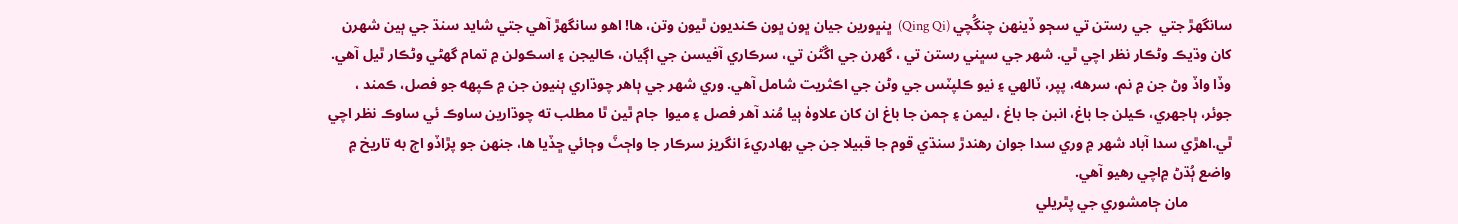سانگھڙ جتي  جي رستن تي سڄو ڏينهن چنگُچي (Qing Qi)  ڀنڀورين جيان ڀون ڀون ڪنديون ٿيون وتن، ها! اهو سانگھڙ آهي جتي شايد سنڌ جي ٻين شهرن کان وڌيڪ وڻڪار نظر اچي ٿي. شهر جي سڀني رستن تي ، گھرن جي اڱڻن تي، سرڪاري آفيسن جي اڳيان، ڪاليجن ۽ اسڪولن ۾ تمام گھڻي وڻڪار ٿيل آهي. وڏا واڏ وڻ جن ۾ نم، سرهه، پپر، ٽالهي ۽ نيو ڪلپٽس جي وڻن جي اڪثريت شامل آهي. وري شهر جي ٻاهر چوڌاري ٻنيون جن ۾ ڪپهه جو فصل، ڪمند ، جوئر، ٻاجھري، ڪيلن جا باغ، انبن جا باغ ، ليمن ۽ ڄمن جا باغ ان کان علاوهٰ ٻيا مُند آهر فصل ۽ ميوا  جام ٿين ٿا مطلب ته چوڌارين ساوڪ ئي ساوڪ نظر اچي  ٿي.اهڙي سدا آباد شهر ۾ وري سدا جوان رهندڙ سنڌي قوم جا قبيلا جن جي بهادريءَ انگريز سرڪار جا واڄٽَ وڄائي ڇڏيا ها، جنهن جو پڙاڏو اڄ به تاريخ ۾ واضع ٻُڌڻ ۾اچي رهيو آهي.
            مان ڄامشوري جي پٿريلي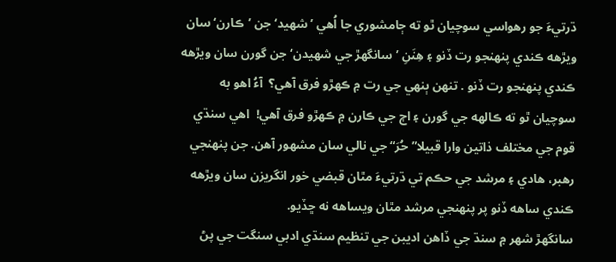ڌرتيءَ جو رهواسي سوچيان ٿو ته ڄامشوري جا اُهي ’شهيد‘ جن ’ڪارن‘ سان ويڙهه ڪندي پنهنجو رت ڏنو ۽ هِنَنِ ’سانگھڙ جي شهيدن‘ جن گورن سان ويڙهه ڪندي پنهنجو رت ڏنو . تنهن ٻنهي جي رت ۾ ڪهڙو فرق آهي؟  آءُ اهو به سوچيان ٿو ته ڪالهه جي گورن ۽ اڄ جي ڪارن ۾ ڪهڙو فرق آهي!  اهي سنڌي  قوم جي مختلف ذاتين وارا قبيلا”حُرَ“ جي نالي سان مشهور آهن. جن پنهنجي رهبر، هادي ۽ مرشد جي حڪم تي ڌرتيءَ مٿان قبضي خور انگريزن سان ويڙهه ڪندي ساهه ڏنو پر پنهنجي مرشد مٿان ويساهه نه ڇڏيو.
سانگھڙ شهر ۾ سنڌ جي ڏاهن اديبن جي تنظيم سنڌي ادبي سنگت جي پڻ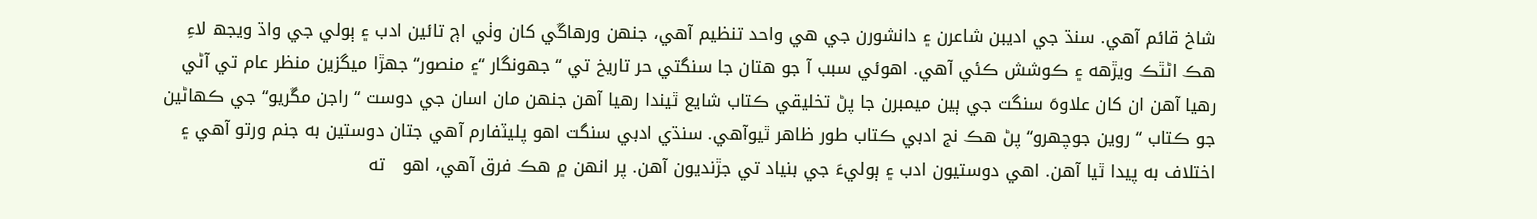شاخ قائم آهي. سنڌ جي اديبن شاعرن ۽ دانشورن جي هي واحد تنظيم آهي، جنهن ورهاڱي کان وٺي اڄ تائين ادب ۽ ٻولي جي واڌ ويجھ لاءِ هڪ اڻٿڪ ويڙهه ۽ ڪوشش ڪئي آهي. اهوئي سبب آ جو هتان جا سنگتي حر تاريخ تي “ جھونگار “۽ منصور“ جھڙا ميگزين منظر عام تي آڻي رهيا آهن ان کان علاوهَ سنگت جي ٻين ميمبرن جا پڻ تخليقي ڪتاب شايع ٿيندا رهيا آهن جنهن مان اسان جي دوست “ راجن مڱريو“ جي ڪهاڻين جو ڪتاب “ روين جوچهرو“ پڻ هڪ نج ادبي ڪتاب طور ظاهر ٿيوآهي. سنڌي ادبي سنگت اهو پليٽفارم آهي جتان دوستين به جنم ورتو آهي ۽ اختلاف به پيدا ٿيا آهن. اهي دوستيون ادب ۽ ٻوليءَ جي بنياد تي جڙنديون آهن. پر انهن ۾ هڪ فرق آهي، اهو   ته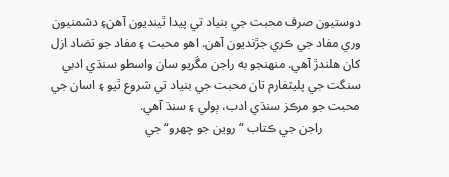دوستيون صرف محبت جي بنياد تي پيدا ٿينديون آهن۽ دشمنيون وري مفاد جي ڪري جڙنديون آهن. اهو محبت ۽ مفاد جو تضاد ازل کان هلندڙ آهي. منهنجو به راجن مڱريو سان واسطو سنڌي ادبي سنگت جي پليٽفارم تان محبت جي بنياد تي شروع ٿيو ۽ اسان جي محبت جو مرڪز سنڌي ادب، ٻولي ۽ سنڌ آهي.
            راجن جي ڪتاب “روين جو چهرو“ جي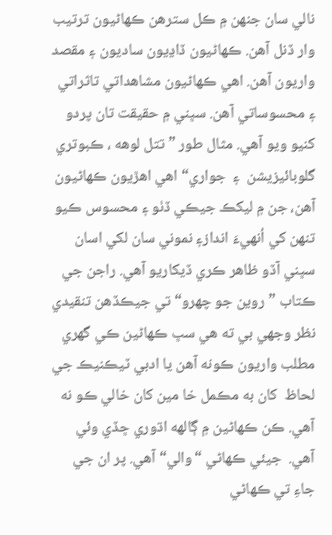نالي سان جنهن ۾ ڪل سترهن ڪهاڻيون ترتيب وار ڏنل آهن. ڪهاڻيون ڏاڍيون ساديون ۽ مقصد واريون آهن. اهي ڪهاڻيون مشاهداتي تاثراتي ۽ محسوساتي آهن. سڀني ۾ حقيقت تان پردو کنيو ويو آهي. مثال طور ” تتل لوهه ، ڪبوتري گلوبائيزيشن  ۽  جواري“ اهي اهڙيون ڪهاڻيون آهن، جن ۾ ليکڪ جيڪي ڏٺو ۽ محسوس ڪيو تنهن کي اُنهيءَ انداز۽ نموني سان لکي اسان سڀني آڏو ظاهر ڪري ڏيکاريو آهي. راجن جي ڪتاب ”روين جو چهرو“ تي جيڪڏهن تنقيدي نظر وجهي بي ته هي سڀ ڪهاڻين ڪي گهري مطلب واريون ڪونه آهن يا ادبي ٽيڪنيڪ جي لحاظ  کان به مڪمل خا مين کان خالي ڪو نه آهي. ڪن ڪهاڻين ۾ ڳالهه اڌوري ڇڏي وئي آهي.  جيئي ڪهاڻي “والي“ آهي. پر ان جي جاءِ تي ڪهاڻي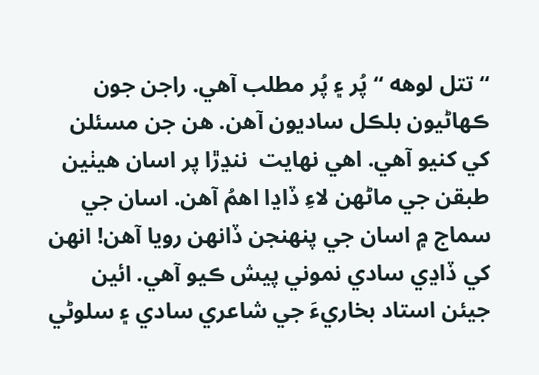“ تتل لوهه “ پُر ۽ پُر مطلب آهي. راجن جون ڪهاڻيون بلڪل ساديون آهن. هن جن مسئلن کي کنيو آهي. اهي نهايت  ننڍڙا پر اسان هيٺين طبقن جي ماڻهن لاءِ ڏاڍا اهمُ آهن. اسان جي سماج ۾ اسان جي پنهنجن ڏانهن رويا آهن! انهن کي ڏاڍي سادي نموني پيش ڪيو آهي. ائين جيئن استاد بخاريءَ جي شاعري سادي ۽ سلوڻي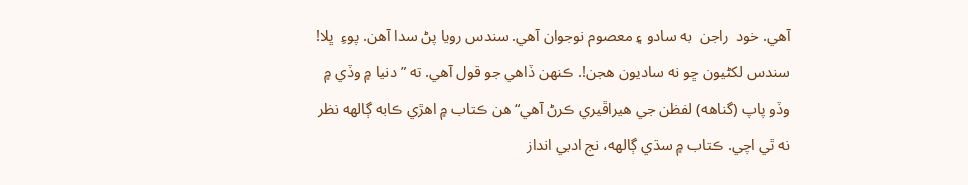آهي. خود  راجن  به سادو ۽ معصوم نوجوان آهي. سندس رويا پڻ سدا آهن. پوءِ  ڀلا! سندس لکڻيون ڇو نه ساديون هجن!. ڪنهن ڏاهي جو قول آهي. ته ”دنيا ۾ وڏي ۾ وڏو پاپ (گناهه) لفظن جي هيراڦيري ڪرڻ آهي“ هن ڪتاب ۾ اهڙي ڪابه ڳالهه نظر نه ٿي اچي. ڪتاب ۾ سڌي ڳالهه، نج ادبي انداز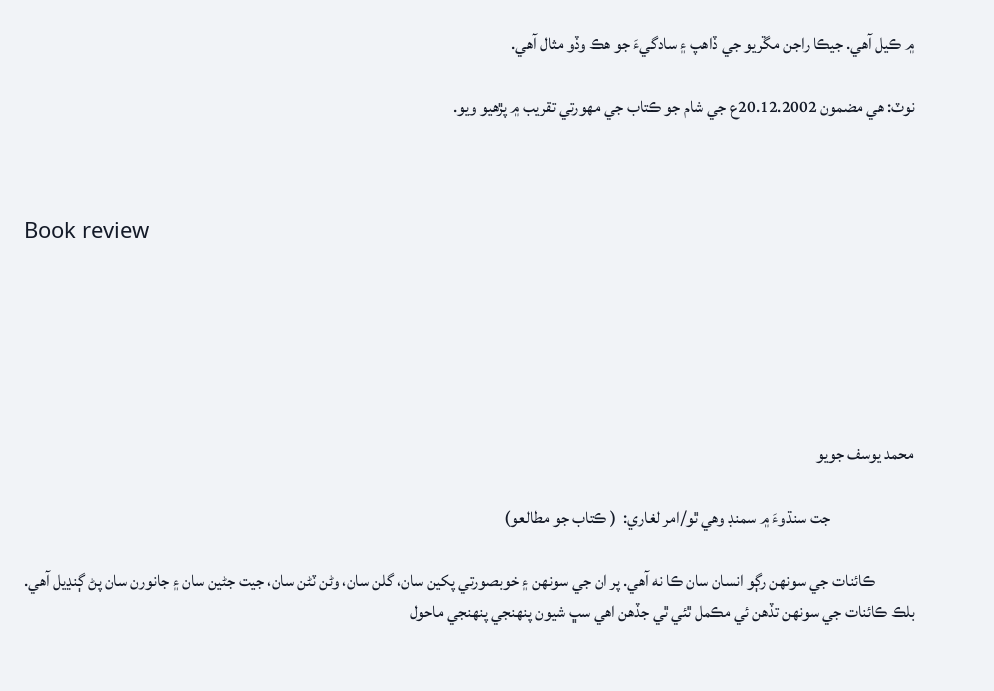۾ ڪيل آهي. جيڪا راجن مڱريو جي ڏاهپ ۽ سادگيءَ جو هڪ وڏو مثال آهي.

نوٽ: هي مضمون 20.12.2002ع جي شام جو ڪتاب جي مهورتي تقريب ۾ پڙهيو ويو.



Book review






محمد يوسف جويو

                         جت سنڌوءَ ۾ سمنڊ وهي ٿو/امر لغاري:  ( ڪتاب جو مطالعو)

            ڪائنات جي سونهن رڳو انسان سان ڪا نه آهي. پر ان جي سونهن ۽ خوبصورتي پکين سان، گلن سان، وڻن ٽڻن سان، جيت جڻين سان ۽ جانورن سان پڻ ڳنڍيل آهي. بلڪ ڪائنات جي سونهن تڏهن ئي مڪمل ٿئي ٿي جڏهن اهي سڀ شيون پنهنجي پنهنجي ماحول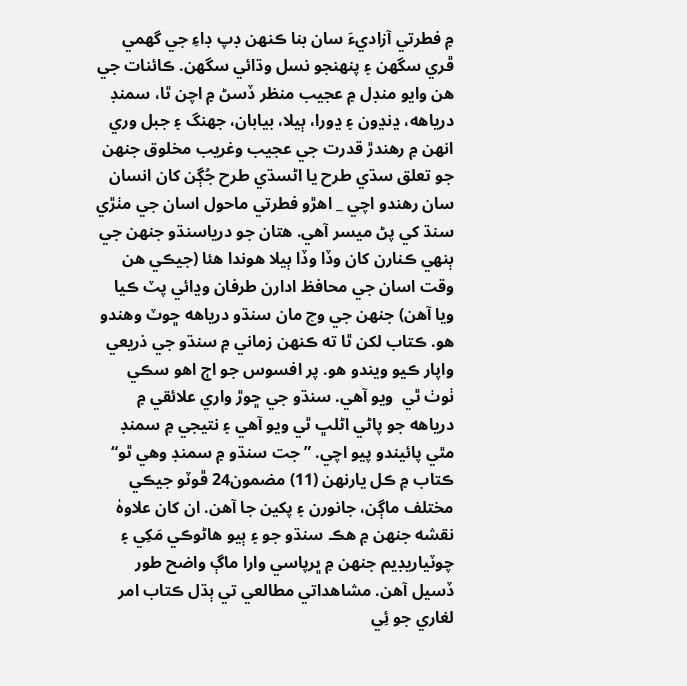۾ فطرتي آزاديءَ سان بنا ڪنهن ڊپ ڊاءِ جي گھمي ڦري سگھن ۽ پنهنجو نسل وڌائي سگھن. ڪائنات جي هن وايو منڊل ۾ عجيب منظر ڏسڻ ۾ اچن ٿا، سمنڊ درياهه، ڍنڍون ۽ ڍورا، ٻيلا، بيابان، جھنگ ۽ جبل وري انهن ۾ رهندڙ قدرت جي عجيب وغريب مخلوق جنهن جو تعلق سڌي طرح يا اڻسڌي طرح جُڳن کان انسان سان رهندو اچي _ اهڙو فطرتي ماحول اسان جي مٺڙي سنڌ کي پڻ ميسر آهي. هتان جو درياسنڌو جنهن جي ٻنهي ڪنارن کان وڏا وڏا ٻيلا هوندا هئا (جيڪي هن وقت اسان جي محافظ ادارن طرفان وڍائي پٽ ڪيا ويا آهن) جنهن جي وچ مان سنڌو درياهه ڇوٽ وهندو هو. ڪتاب لکن ٿا ته ڪنهن زماني ۾ سنڌو جي ذريعي واپار ڪيو ويندو هو. پر افسوس جو اڄ اهو سڪي ٺوٺ ٿي  ويو آهي. سنڌو جي ڇوڙ واري علائقي ۾ درياهه جو پاڻي اڻلڀ ٿي ويو آهي ۽ نتيجي ۾ سمنڊ مٿي پائيندو پيو اچي. ”جت سنڌو ۾ سمنڊ وهي ٿو“ ڪتاب ۾ ڪل يارنهن (11) مضمون24 ڦوٽو جيڪي مختلف ماڳن، جانورن ۽ پکين جا آهن. ان کان علاوهٰ نقشه جنهن ۾ هڪ سنڌو جو ۽ ٻيو هاڻوڪي مَکِي ۽ چوٽياريڊيم جنهن ۾ ڀرپاسي وارا ماڳ واضح طور ڏسيل آهن. مشاهداتي مطالعي تي ٻڌل ڪتاب امر لغاري جو ئِي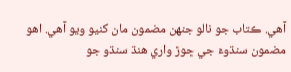آهي. ڪتاب جو نالو جنهن مضمون مان کنيو ويو آهي. اهو مضمون سنڌوءَ جي ڇوڙ واري هنڌ سنڌو جو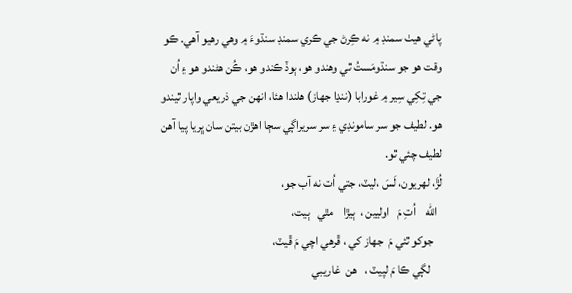پاڻي هيٺ سمنڊ ۾ نه ڪِرڻ جي ڪري سمنڊ سنڌوءَ ۾ وهي رهيو آهي. ڪو وقت هو جو سنڌومَستُ ٿي وهندو هو، ٻوڏ ڪندو هو، ڪُن هڻندو هو ۽ اُن جي تِکِي سِير ۾ غورابا (ننڍا جھاز) هلندا هئا، انهن جي ذريعي واپار ٿيندو هو. لطيف جو سر سامونڊي ۽ سر سريراڳي سڄا اهڙن بيتن سان ڀريا پيا آهن لطيف چئي ٿو.
لُڙَ، لهريون، لَسَ ،ليٽ، جتي اُت نه آب جو،
  الله    اُتِ مَ   اوليين ،  ٻيڙا    مٿي   ٻيت،
    جوکو ٿئي مَ  جھاز کي ، ڦرهي اچي مَ ڦيٽ،
     لڳي ڪا مَ لپيٽ ،   هن  غاريبي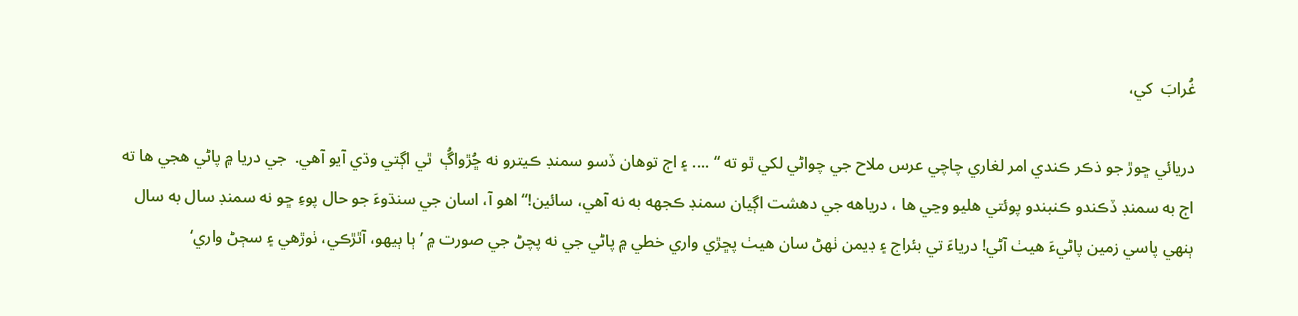غُرابَ  کي،

دريائي ڇوڙ جو ذڪر ڪندي امر لغاري چاچي عرس ملاح جي چواڻي لکي ٿو ته “ .... ۽ اڄ توهان ڏسو سمنڊ ڪيترو نه ڇُڙواڳُ  ٿي اڳتي وڌي آيو آهي.  جي دريا ۾ پاڻي هجي ها ته اڄ به سمنڊ ڏڪندو ڪنبندو پوئتي هليو وڃي ها ، درياهه جي دهشت اڳيان سمنڊ ڪجهه به نه آهي، سائين!“ اهو آ، اسان جي سنڌوءَ جو حال پوءِ ڇو نه سمنڊ سال به سال ٻنهي پاسي زمين پاڻيءَ هيٺ آڻي! درياءَ تي بئراج ۽ ڊيمن ٺهڻ سان هيٺ پڇڙي واري خطي ۾ پاڻي جي نه پچڻ جي صورت ۾ ’ٻا ٻيهو، آٿڙڪي، ٺوڙهي ۽ سڄڻ واري‘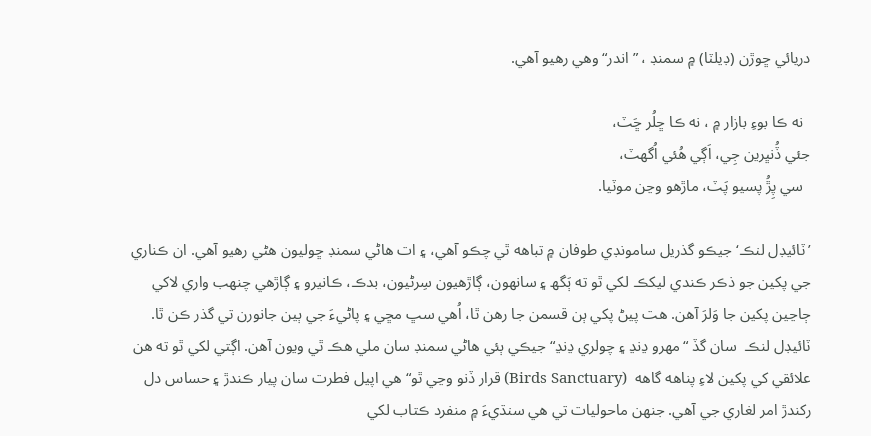دريائي ڇوڙن (ڊيلٽا) ۾ سمنڊ ، ”اندر“ وهي رهيو آهي.

  نه ڪا بوءِ بازار ۾ ، نه ڪا ڇلُر ڇَٽ،
جئي ڏُنڀرين جِي، اَڳي هُئي اُگھٽ،
  سي پِڙُ پسيو پَٽ، ماڙهو وڃن موٽيا.

’ٽائيڊل لنڪ‘ جيڪو گذريل سامونڊي طوفان ۾ تباهه ٿي چڪو آهي، ۽ ات هاڻي سمنڊ ڇوليون هڻي رهيو آهي. ان ڪناري جي پکين جو ذڪر ڪندي ليکڪ لکي ٿو ته ٻَگھ ۽ سانهون، ڳاڙهيون سِرڻيون، بدڪ، ڪانيرو ۽ ڳاڙهي چنهب واري لاکي ڄاڃين پکين جا وَلرَ آهن. هت پيڻ پکي ٻن قسمن جا رهن ٿا، اُهي سڀ مڇي ۽ پاڻيءَ جي ٻين جانورن تي گذر ڪن ٿا. ٽائيڊل لنڪ  سان گڏ “مهرو ڍنڍ ۽ چولري ڍنڍ“ جيڪي ٻئي هاڻي سمنڊ سان ملي هڪ ٿي ويون آهن. اڳتي لکي ٿو ته هن علائقي کي پکين لاءِ پناهه گاهه  (Birds Sanctuary) قرار ڏنو وڃي ٿو“ هي اپيل فطرت سان پيار ڪندڙ ۽ حساس دل رکندڙ امر لغاري جي آهي. جنهن ماحوليات تي هي سنڌيءَ ۾ منفرد ڪتاب لکي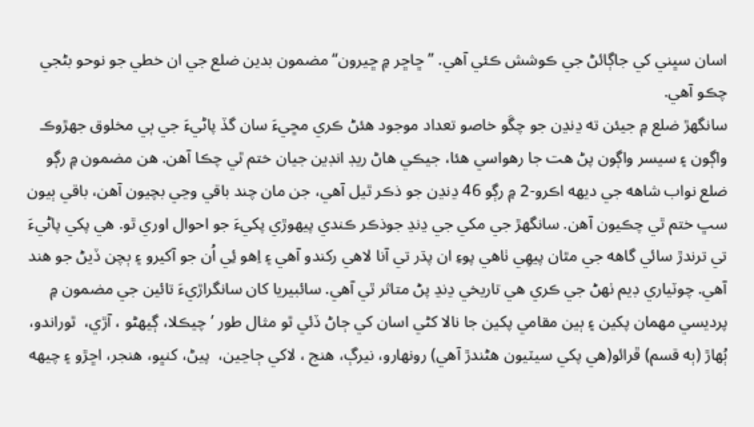اسان سڀني کي جاڳائڻ جي ڪوشش ڪئي آهي. ”ڇاڇر ۾ ڇيرون“ مضمون بدين ضلع جي ان خطي جو نوحو بڻجي چڪو آهي.
سانگھڙ ضلع ۾ جيئن ته ڍنڍن جو چڱو خاصو تعداد موجود هئڻ ڪري مڇيءَ سان گڏ پاڻيءَ جي ٻي مخلوق جهڙوڪ واڳون ۽ سيسر واڳون پڻ هت جا رهواسي هئا، جيڪي هاڻ ريڊ انڊين جيان ختم ٿي چڪا آهن. هن مضمون ۾ رڳو ضلع نواب شاهه جي ديهه اڪرو-2 ۾ رڳو 46 ڍنڍن جو ذڪر ٿيل آهي، جن مان چند باقي وڃي بچيون آهن، باقي ٻيون سڀ ختم ٿي چڪيون آهن. سانگهڙ جي مکي جي ڍنڍ جوذڪر ڪندي پيهوڙي پکيءَ جو احوال اوري ٿو. هي پکي پاڻيءَ تي ترندڙ سائي گاهه جي مٿان پيهِي ٺاهي پوءِ ان پڌر تي آنا لاهي رکندو آهي ۽ اِهو ئِي اُن جو آکيرو ۽ ٻچن ڏيڻ جو هند آهي. چوٽياري ڊيم ٺهڻ جي ڪري هي تاريخي ڍنڍ پڻ متاثر ٿي آهي. سائبيريا کان سانگراڙيءَ تائين جي مضمون ۾ پرديسي مهمان پکين ۽ ٻين مقامي پکين جا نالا کڻي اسان کي ڄاڻ ڏئي ٿو مثال طور ’چيڪلا، ڳيهڻو ، آڙي،  ٿوراندو،  ٻُهاڙ (ٻه قسم) ڦرائو(هي پکي سيٽيون هڻندڙ آهي) رونهارو، نيرڳ، هنج ، لاکي ڄاڃين،  پيڻ، کنڀو، هنجر، اڇڙو ۽ چيهه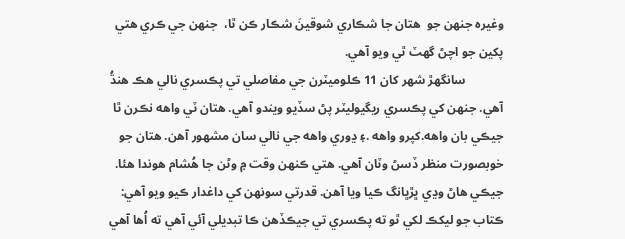وغيره جنهن جو  هتان جا شڪاري شوقينَ شڪار ڪن ٿا،  جنهن جي ڪري هتي پکين جو اچڻ گھٽ ٿي ويو آهي.
            سانگھڙ شهر کان 11 ڪلوميٽرن جي مفاصلي تي پڪسري نالي هڪ هنڌُ آهي. جنهن کي پڪسري ريگيوليٽر پڻ سڏيو ويندو آهي. هتان ٽي واهه نڪرن ٿا جيڪي بان واهه.کپرو واهه .۽ ڍوري واهه جي نالي سان مشهور آهن. هتان جو خوبصورت منظر ڏسڻ وٽان آهي. هتي ڪنهن وقت ۾ وڻن جا هُشام هوندا هئا. جيڪي هاڻ وڍي ڀڙڀانگ ڪيا ويا آهن. قدرتي سونهن کي داغدار ڪيو ويو آهي: ڪتاب جو ليکڪ لکي ٿو ته پڪسري تي جيڪڏهن ڪا تبديلي آئي آهي ته اُها آهي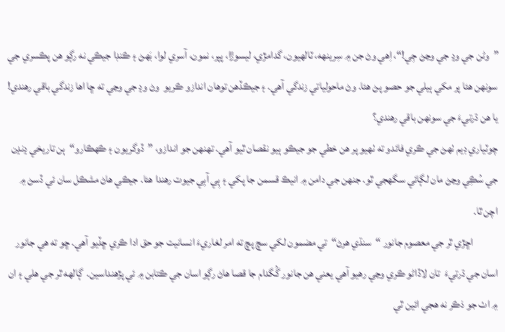”وڻن جي وڍ جي وڃڻ جِي!“، اِهي وڻ جن ۾ سِرينهه، ٽالهيون، گدامڙي، ليسوڙا، پپر، نمون، آسري لوا، بَهڻ ۽ ڪنڊا جيڪي نه رڳو هن پڪسري جي سونهن هئا پر مکي ٻيلي جو حصو پڻ هئا. وڻ ماحولياتي زندگي آهي. ۽ جيڪڏهن توهان اندازو ڪريو  وڻ وڍ جي وڃي ته ڇا اها زندگي باقي رهندي! يا هن ڌرتيءَ جي سونهن باقي رهندي؟
چوٽياري ڊيم ٺهڻ جي ڪري فائدو ته ٺهيو پر هن خطي جو جيڪو ٻيو نقصان ٿيو آهي. تهنهن جو اندازو، ”ڏوگريون ۽ ڪهڪارو“  ٻن تاريخي ڍنڍن جي سُڪِي وڃڻ مان لڳائي سگھجي ٿو. جنهن جي دامن ۾ انيڪ قسمن جا پکي ۽ ٻِي آبِي جيوت رهندا هئا. جيڪي هاڻ مشڪل سان ئي ڏسڻ ۾ اچن ٿا.
            اڇڙي ٿر جي معصوم جانور “سنڌي هرڻ“  تي مضمون لکي سچ پچ ته امر لغاريءَ انسانيت جو حق ادا ڪري ڇڏيو آهي. ڇو ته هي جانور اسان جي ڌرتيءَ  تان لاڏاڻو ڪري وڃي رهيو آهي يعني هن جانور گُگدام جا قصا هاڻ رڳو اسان جي ڪتابن ۾ ئي پڙهنداسين.  ڳالهه ٿر جي هلي ۽ ان ۾ اٺ جو ذڪر نه هجي ائين ٿي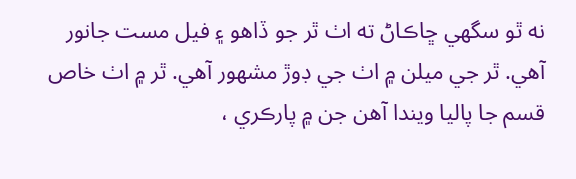نه ٿو سگھي ڇاڪاڻ ته اٺ ٿر جو ڏاهو ۽ فيل مست جانور آهي. ٿر جي ميلن ۾ اٺ جي ڊوڙ مشهور آهي. ٿر ۾ اٺ خاص قسم جا پاليا ويندا آهن جن ۾ پارڪري ،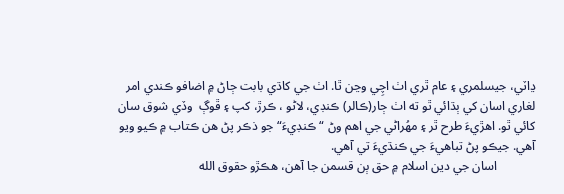ڍاٽي، جيسلمري ۽ عام ٿري اٺ اچِي وڃن ٿا. اٺ جي کاڌي بابت ڄاڻ ۾ اضافو ڪندي امر لغاري اسان کي ٻڌائي ٿو ته اٺ ڄار(ڪالر) ڪنڊي، لاڻو ، ڪرڙ، کپ ۽ ڦوڳ  وڏي شوق سان کائي ٿو. اهڙيءَ طرح ٿر ۽ مهُراڻي جي اهم وڻ “ڪنڊيءَ“ جو ذڪر پڻ هن ڪتاب ۾ ڪيو ويو آهي. جيڪو پڻ تباهيءَ جي ڪنڌيءَ تي آهي.
            اسان جي دين اسلام ۾ حق ٻن قسمن جا آهن، هڪڙو حقوق الله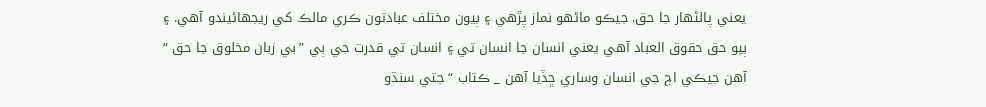يعني پالڻهار جا حق. جيڪو ماڻهو نماز پڙهي ۽ ٻيون مختلف عبادتون ڪري مالڪ کي ريجھائيندو آهي. ۽ ٻيو حق حقوق العباد آهي يعني انسان جا انسان تي ۽ انسان تي قدرت جي ٻي ”بي زبان مخلوق جا حق “ آهن جيڪي اڄ جي انسان وساري ڇڏيا آهن _ ڪتاب “جتي سنڌو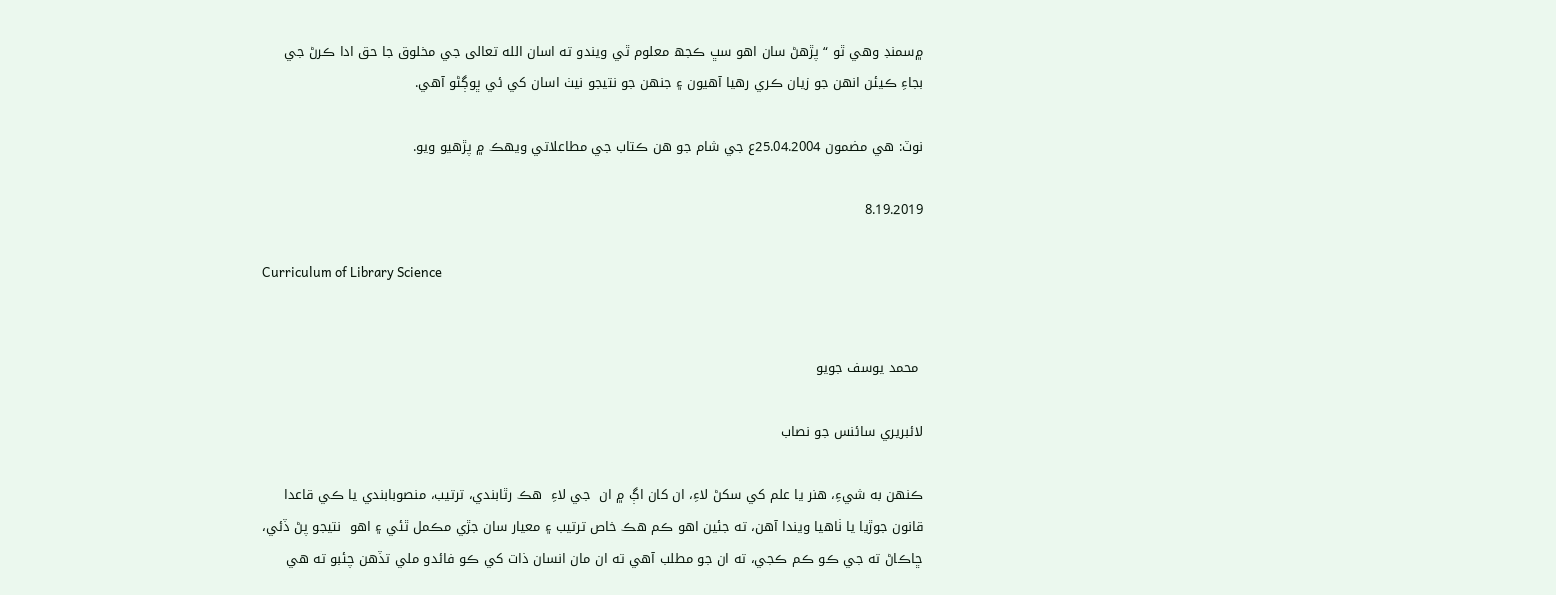۾سمنڊ وهي ٿو “ پڙهڻ سان اهو سڀ ڪجھ معلوم ٿي ويندو ته اسان الله تعالى جي مخلوق جا حق ادا ڪرڻ جي بجاءِ ڪيئن انهن جو زيان ڪري رهيا آهيون ۽ جنهن جو نتيجو نيٺ اسان کي ئي ڀوڳڻو آهي.

نوٽ: هي مضمون 25.04.2004ع جي شام جو هن ڪتاب جي مطاعلاتي ويهڪ ۾ پڙهيو ويو.

8.19.2019

Curriculum of Library Science


 محمد يوسف جويو

لائبريري سائنس جو نصاب

ڪنهن به شيءِ، هنر يا علم کي سکڻ لاءِ، ان کان اڳ ۾ ان  جي لاءِ  هڪ رٿابندي، ترتيب، منصوبابندي يا ڪي قاعدا قانون جوڙيا يا ٺاهيا ويندا آهن، ته جئين اهو ڪم هڪ خاص ترتيب ۽ معيار سان جڙي مڪمل ٿئي ۽ اهو  نتيجو پڻ ڏئي، ڇاڪاڻ ته جي ڪو ڪم ڪجي، ته ان جو مطلب آهي ته ان مان انسان ذات کي ڪو فائدو ملي تڏهن چئبو ته هي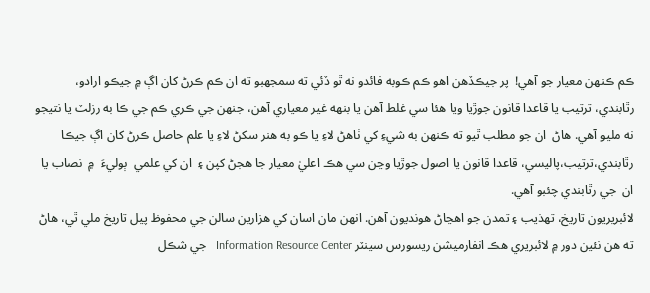ڪم ڪنهن معيار جو آهي!  پر جيڪڏهن اهو ڪم ڪوبه فائدو نه ٿو ڏئي ته سمجهبو ته ان ڪم ڪرڻ کان اڳ ۾ جيڪو ارادو، رٿابندي، ترتيب يا قاعدا قانون جوڙيا ويا هئا سي غلط آهن يا بنهه غير معياري آهن، جنهن جي ڪري ڪم جي ڪا به رزلٽ يا نتيجو نه مليو آهي. هاڻ  ان جو مطلب ٿيو ته ڪنهن به شيءِ کي ٺاهڻ لاءِ يا ڪو به هنر سکڻ لاءِ يا علم حاصل ڪرڻ کان اڳ جيڪا رٿابندي،ترتيب،پاليسي، قاعدا قانون يا اصول جوڙيا وڃن سي هڪ اعليٰ معيار جا هجڻ کپن ۽  ان کي علمي  ٻوليءَ  ۾  نصاب يا ان  جي رٿابندي چئبو آهي.
لائبريريون تاريخ، تهذيب ۽ تمدن جو اهڃاڻ هونديون آهن. انهن مان اسان کي هزارين سالن جي محفوظ پيل تاريخ ملي ٿي، هاڻ ته هن نئين دور ۾ لائبريري هڪ انفارميشن ريسورس سينٽر Information Resource Center   جي شڪل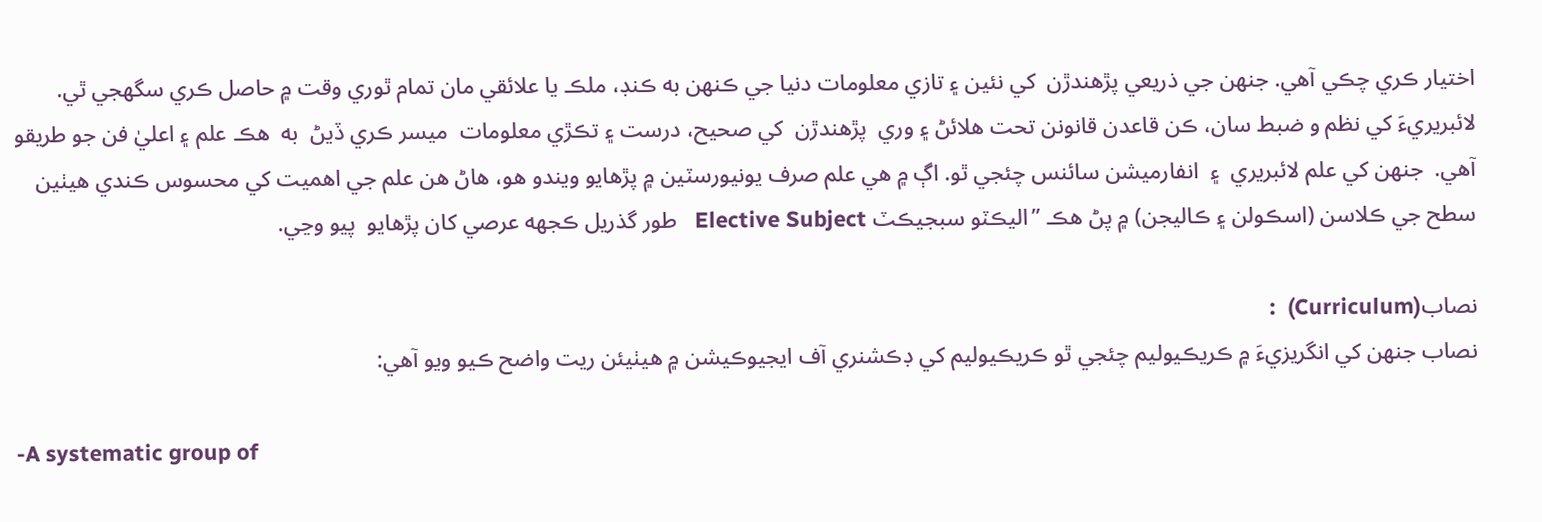اختيار ڪري چڪي آهي. جنهن جي ذريعي پڙهندڙن  کي نئين ۽ تازي معلومات دنيا جي ڪنهن به ڪنڊ، ملڪ يا علائقي مان تمام ٿوري وقت ۾ حاصل ڪري سگهجي ٿي. لائبريريءَ کي نظم و ضبط سان، ڪن قاعدن قانونن تحت هلائڻ ۽ وري  پڙهندڙن  کي صحيح، درست ۽ تڪڙي معلومات  ميسر ڪري ڏيڻ  به  هڪ علم ۽ اعليٰ فن جو طريقو آهي.  جنهن کي علم لائبريري  ۽  انفارميشن سائنس چئجي ٿو. اڳ ۾ هي علم صرف يونيورسٽين ۾ پڙهايو ويندو هو، هاڻ هن علم جي اهميت کي محسوس ڪندي هيٺين سطح جي ڪلاسن (اسڪولن ۽ ڪاليجن) ۾ پڻ هڪ ”اليڪٽو سبجيڪٽ Elective Subject   طور گذريل ڪجهه عرصي کان پڙهايو  پيو وڃي.

نصاب(Curriculum)  :
نصاب جنهن کي انگريزيءَ ۾ ڪريڪيوليم چئجي ٿو ڪريڪيوليم کي ڊڪشنري آف ايجيوڪيشن ۾ هيٺيئن ريت واضح ڪيو ويو آهي:

-A systematic group of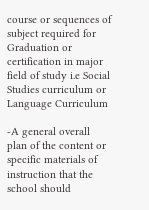course or sequences of subject required for Graduation or certification in major field of study i.e Social Studies curriculum or Language Curriculum

-A general overall plan of the content or specific materials of instruction that the school should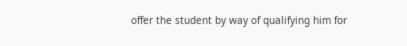offer the student by way of qualifying him for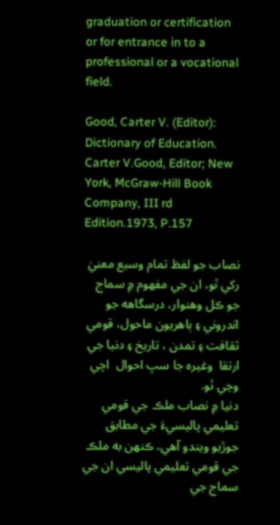graduation or certification or for entrance in to a professional or a vocational field.

Good, Carter V. (Editor): Dictionary of Education. Carter V.Good, Editor; New York, McGraw-Hill Book Company, III rd Edition.1973, P.157

نصاب جو لفظ تمام وسيع معنيٰ رکي ٿو، ان جي مفهوم ۾ سماج جو ڪل وهنوار، درسگاهه جو اندروني ۽ ٻاهريون ماحول، قومي ثقافت ۽ تمدن ، تاريخ ۽ دنيا جي  ارتقا  وغيره جا سڀ احوال  اچي وڃي ٿو.
دنيا ۾ نصاب ملڪ جي قومي تعليمي پاليسيءَ جي مطابق جوڙيو ويندو آهي، ڪنهن به ملڪ جي قومي تعليمي پاليسي ان جي سماج جي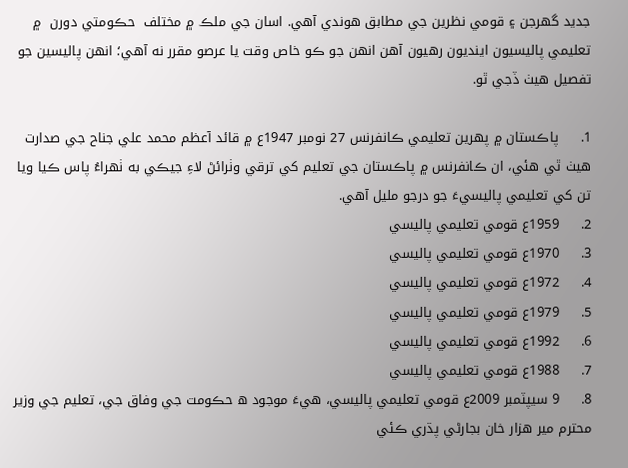جديد گهرجن ۽ قومي نظرين جي مطابق هوندي آهي. اسان جي ملڪ ۾ مختلف  حڪومتي دورن  ۾ تعليمي پاليسيون اينديون رهيون آهن انهن جو ڪو خاص وقت يا عرصو مقرر نه آهي؛ انهن پاليسين جو تفصيل هيٺ ڏجي ٿو.

1.     پاڪستان ۾ پهرين تعليمي ڪانفرنس 27 نومبر 1947ع ۾ قائد آعظم محمد علي جناح جي صدارت هيٺ ٿي هئي، ان ڪانفرنس ۾ پاڪستان جي تعليم کي ترقي وٺرائڻ لاءِ جيڪي به ٺهراءُ پاس ڪيا ويا تن کي تعليمي پاليسيءَ جو درجو مليل آهي.
2.     1959ع قومي تعليمي پاليسي
3.     1970ع قومي تعليمي پاليسي
4.     1972ع قومي تعليمي پاليسي
5.     1979ع قومي تعليمي پاليسي
6.     1992ع قومي تعليمي پاليسي
7.     1988ع قومي تعليمي پاليسي
8.     9 سيپٽمبر 2009ع قومي تعليمي پاليسي، هيءَ موجود ه حڪومت جي وفاق جي، تعليم جي وزير محترم مير هزار خان بجارڻي پڌري ڪئي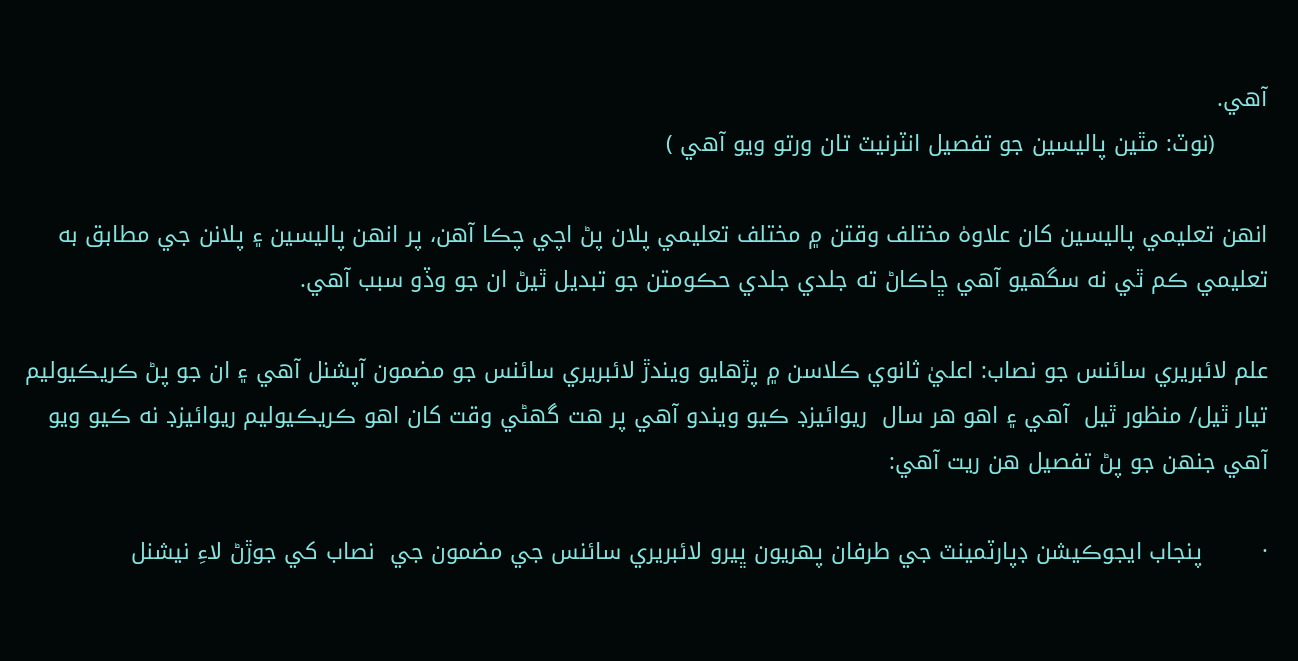آهي.
       (نوٽ: مٿين پاليسين جو تفصيل انٽرنيٽ تان ورتو ويو آهي )

انهن تعليمي پاليسين کان علاوهٰ مختلف وقتن ۾ مختلف تعليمي پلان پڻ اچي چڪا آهن، پر انهن پاليسين ۽ پلانن جي مطابق به تعليمي ڪم ٿي نه سگهيو آهي ڇاڪاڻ ته جلدي جلدي حڪومتن جو تبديل ٿيڻ ان جو وڏو سبب آهي.

علم لائبريري سائنس جو نصاب: اعليٰ ثانوي ڪلاسن ۾ پڙهايو ويندڙ لائبريري سائنس جو مضمون آپشنل آهي ۽ ان جو پڻ ڪريڪيوليم تيار ٿيل/ منظور ٿيل  آهي ۽ اهو هر سال  ريوائيزڊ ڪيو ويندو آهي پر هت گهڻي وقت کان اهو ڪريڪيوليم ريوائيزڊ نه ڪيو ويو آهي جنهن جو پڻ تفصيل هن ريت آهي:

·        پنجاب ايجوڪيشن ڊپارٽمينٽ جي طرفان پهريون ڀيرو لائبريري سائنس جي مضمون جي  نصاب کي جوڙڻ لاءِ نيشنل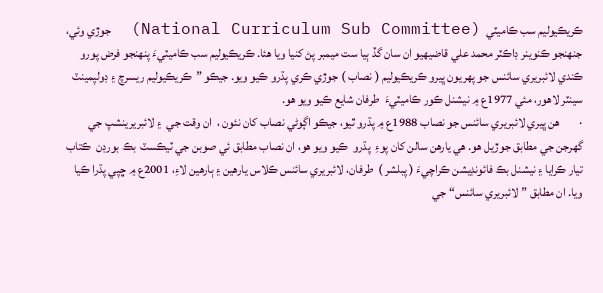ڪريڪيوليم سب ڪاميٽي  (National Curriculum Sub Committee)  جوڙي وئي، جنهنجو ڪنوينر ڊاڪٽر محمد علي قاضيهيو ان سان گڏ ٻيا ست ميمبر پڻ کنيا ويا هئا. ڪريڪيوليم سب ڪاميٽيءَ پنهنجو فرض پورو ڪندي لائبريري سائنس جو پهريون ڀيرو ڪريڪيوليم ( نصاب ) جوڙي ڪري پڌرو ڪيو ويو. جيڪو ”ڪريڪيوليم ريسرچ ۽ ڊولپمينٽ سينٽر لاهور، مئي 1977ع ۾ نيشنل ڪور ڪاميٽيءَ  طرفان شايع ڪيو ويو هو.
·        هن ڀيري لائبريري سائنس جو نصاب 1988ع ۾ پڌرو ٿيو، جيڪو اڳوڻي نصاب کان نئون ،  ان وقت جي  ۽ لائبريرينشپ جي گهرجن جي مطابق جوڙيل هو. هي يارهن سالن کان پوءِ  پڌرو  ڪيو ويو هو، ان نصاب مطابق ئي صوبن جي ٽيڪسٽ  بڪ بورڊن  ڪتاب تيار ڪرايا ۽ نيشنل بڪ فائونڊيشن ڪراچيءَ ( پبلشر )  طرفان، لائبريري سائنس ڪلاس يارهين ۽ ٻارهين لاءِ، 2001ع ۾ ڇپي پڌرا ڪيا ويا. ان مطابق ”لائبريري سائنس“ جي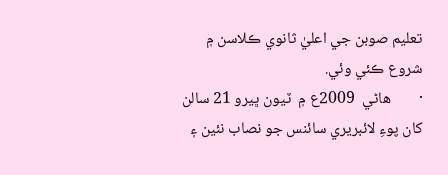تعليم صوبن جي اعليٰ ثانوي ڪلاسن ۾ شروع ڪئي وئي.
·        هاڻي  2009ع ۾  ٽيون ڀيرو 21 سالن کان پوءِ لائبريري سائنس جو نصاب نئين ۽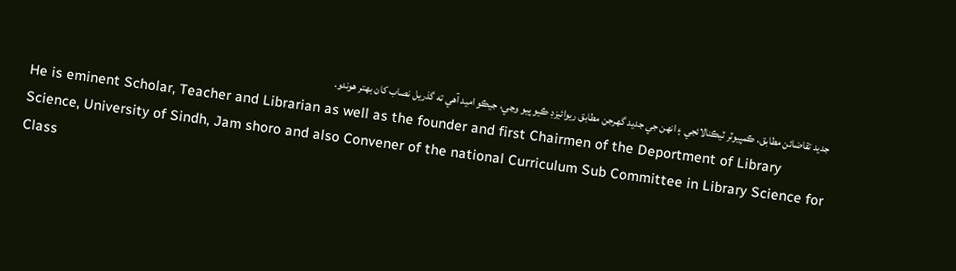جديد تقاضائن مطابق، ڪمپيوٽر ٽيڪنالائجي ۽ انهن جي جديد گهرجن مطابق ريوائيزڊ ڪيو پيو وڃي، جيڪو اميد آهي ته گذريل نصاب کان بهتر هوندو.
He is eminent Scholar, Teacher and Librarian as well as the founder and first Chairmen of the Deportment of Library Science, University of Sindh, Jam shoro and also Convener of the national Curriculum Sub Committee in Library Science for Class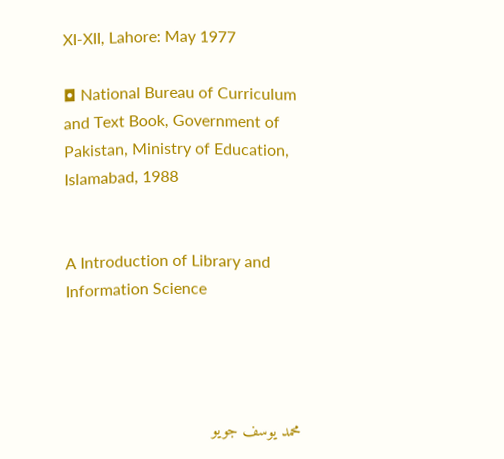XI-XII, Lahore: May 1977

◘ National Bureau of Curriculum and Text Book, Government of Pakistan, Ministry of Education, Islamabad, 1988


A Introduction of Library and Information Science




محمد يوسف جويو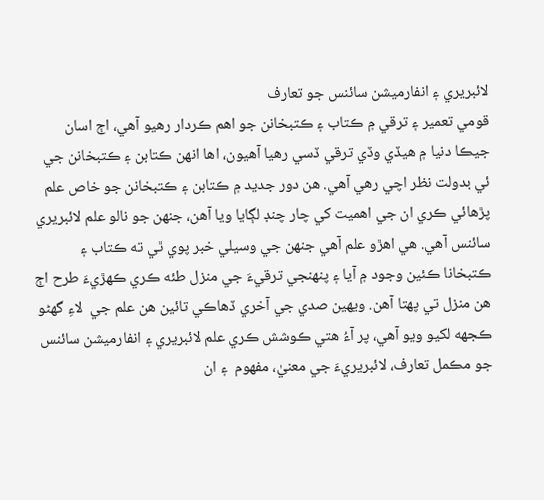لائبريري ۽ انفارميشن سائنس جو تعارف
قومي تعمير ۽ ترقي ۾ ڪتاب ۽ ڪتبخانن جو اهم ڪردار رهيو آهي، اڄ اسان جيڪا دنيا ۾ هيڏي وڏي ترقي ڏسي رهيا آهيون، اها انهن ڪتابن ۽ ڪتبخانن جي ئي بدولت نظر اچي رهي آهي. هن دور جديد ۾ ڪتابن ۽ ڪتبخانن جو خاص علم پڙهائي ڪري ان جي اهميت کي چار چنڊ لڳايا ويا آهن، جنهن جو نالو علم لائبريري سائنس آهي. هي اهڙو علم آهي جنهن جي وسيلي خبر پوي ٿي ته ڪتاب ۽ ڪتبخانا ڪئين وجود ۾ آيا ۽ پنهنجي ترقيءَ جي منزل طئه ڪري ڪهڙيءَ طرح اڄ هن منزل تي پهتا آهن. ويهين صدي جي آخري ڏهاڪي تائين هن علم جي  لاءِ گهڻو ڪجهه لکيو ويو آهي، پر آءُ هتي ڪوشش ڪري علم لائبريري ۽ انفارميشن سائنس جو مڪمل تعارف، لائبريريءَ جي معنيٰ، مفهوم  ۽ ان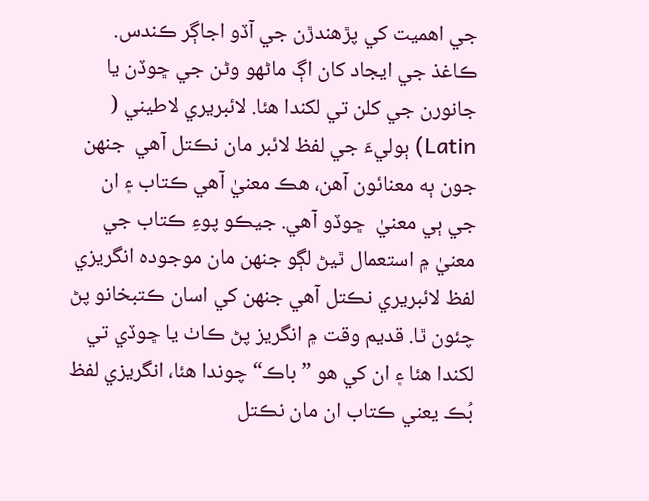جي اهميت کي پڙهندڙن جي آڏو اجاڳر ڪندس.
ڪاغذ جي ايجاد کان اڳ ماڻهو وڻن جي ڇوڏن يا جانورن جي کلن تي لکندا هئا. لائبريري لاطيني ( Latin) ٻوليءَ جي لفظ لائبر مان نڪتل آهي  جنهن جون ٻه معنائون آهن، هڪ معنيٰ آهي ڪتاب ۽ ان جي ٻي معنيٰ  ڇوڏو آهي. جيڪو پوءِ ڪتاب جي معنيٰ ۾ استعمال ٿيڻ لڳو جنهن مان موجوده انگريزي لفظ لائبريري نڪتل آهي جنهن کي اسان ڪتبخانو پڻ چئون ٿا. قديم وقت ۾ انگريز پڻ ڪاٺ يا ڇوڏي تي لکندا هئا ۽ ان کي هو ”باڪ“ چوندا هئا، انگريزي لفظ بُڪ يعني ڪتاب ان مان نڪتل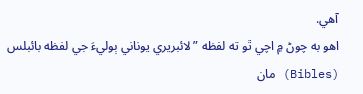آهي.
اهو به چوڻ ۾ اچي ٿو ته لفظه ”لائبريري يوناني ٻوليءَ جي لفظه بائبلس (Bibles) مان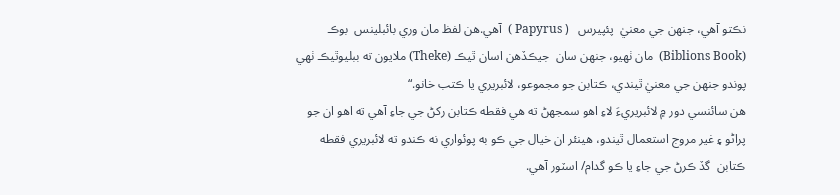نڪتو آهي، جنهن جي معنيٰ  پئپيرس   ( Papyrus )  آهي.هن لفظ مان وري بائبلينس  بوڪ (Biblions Book)  مان ٺهيو، جنهن سان  جيڪڏهن اسان ٿيڪ (Theke) ملايون ته ببليوٿيڪ ٺهي پوندو جنهن جي معنيٰ ٿيندي، ڪتابن جو مجموعو، لائبريري يا ڪتب خانو.“
هن سائنسي دور ۾ لائبريريءَ لاءِ اهو سمجهڻ ته هي فقطه ڪتابن رکڻ جي جاءِ آهي ته اهو ان جو پراڻو ۽ غير مروج استعمال ٿيندو، هينئر ان خيال جي ڪو به پوئواري نه ڪندو ته لائبريري فقطه ڪتابن  گڏ ڪرڻ جي جاءِ يا ڪو گدام/ اسٽور آهي.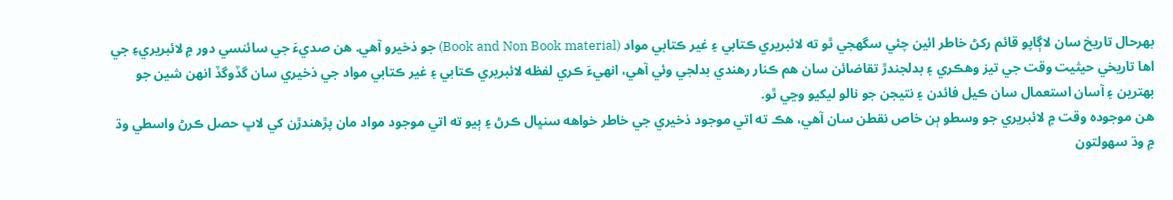بهرحال تاريخ سان لاڳاپو قائم رکڻ خاطر ائين چئي سگهجي ٿو ته لائبريري ڪتابي ۽ غير ڪتابي مواد (Book and Non Book material) جو ذخيرو آهي. هن صديءَ جي سائنسي دور ۾ لائبريريءِ جي اها تاريخي حيثيت وقت جي تيز وهڪري ۽ بدلجندڙ تقاضائن سان هم ڪنار رهندي بدلجي وئي آهي، انهيءَ ڪري لفظه لائبريري ڪتابي ۽ غير ڪتابي مواد جي ذخيري سان گڏوگڏ انهن شين جو بهترين ۽ آسان استعمال سان ڪيل فائدن ۽ نتيجن جو نالو ليکيو وڃي ٿو.
هن موجوده وقت ۾ لائبريري جو وسطو ٻن خاص نقطن سان آهي، هڪ ته اتي موجود ذخيري جي خاطر خواهه سنڀال ڪرڻ ۽ ٻيو ته اتي موجود مواد مان پڙهندڙن کي لاڀ حصل ڪرڻ واسطي وڌ ۾ وڌ سهولتون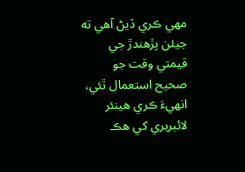مهي ڪري ڏيڻ آهي ته جيئن پڙهندڙ جي قيمتي وقت جو صحيح استعمال ٿئي، انهيءَ ڪري هينئر لائبريري کي هڪ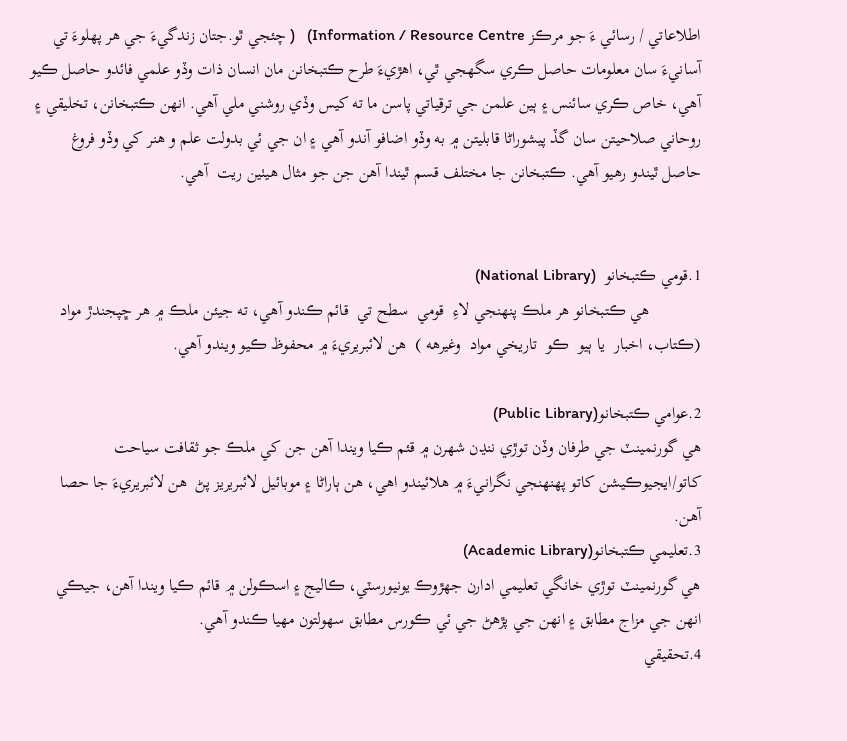اطلاعاتي / رسائي ءَ جو مرڪز Information / Resource Centre)   ( چئجي ٿو.جتان زندگيءَ جي هر پهلوءَ تي آسانيءَ سان معلومات حاصل ڪري سگهجي ٿي، اهڙيءَ طرح ڪتبخانن مان انسان ذات وڏو علمي فائدو حاصل ڪيو آهي، خاص ڪري سائنس ۽ ٻين علمن جي ترقياتي پاسن ما ته کيس وڏي روشني ملي آهي. انهن ڪتبخانن، تخليقي ۽ روحاني صلاحيتن سان گڏ پيشوراڻا قابليتن ۾ به وڏو اضافو آندو آهي ۽ ان جي ئي بدولت علم و هنر کي وڏو فروغ حاصل ٿيندو رهيو آهي. ڪتبخانن جا مختلف قسم ٿيندا آهن جن جو مثال هيٺين ريت  آهي.


1.قومي ڪتبخانو  (National Library)
            هي ڪتبخانو هر ملڪ پنهنجي لاءِ  قومي  سطح تي  قائم ڪندو آهي، ته جيئن ملڪ ۾ هر ڇپجندڙ مواد (ڪتاب، اخبار  يا ٻيو  ڪو  تاريخي مواد  وغيرهه )  هن لائبريريءَ ۾ محفوظ ڪيو ويندو آهي.

2.عوامي ڪتبخانو(Public Library)
هي گورنمينٽ جي طرفان وڏن توڙي ننڍن شهرن ۾ قئم ڪيا ويندا آهن جن کي ملڪ جو ثقافت سياحت کاتو/ايجيوڪيشن کاتو پهنهنجي نگرانيءَ ۾ هلائيندو اهي، هن ٻاراڻا ۽ موبائيل لائبريريز پڻ  هن لائبريريءَ جا حصا آهن.
3.تعليمي ڪتبخانو(Academic Library)
هي گورنمينٽ توڙي خانگي تعليمي ادارن جهڙوڪ يونيورسٽي، ڪاليج ۽ اسڪولن ۾ قائم ڪيا ويندا آهن، جيڪي انهن جي مزاج مطابق ۽ انهن جي پڙهڻ جي ئي ڪورس مطابق سهولتون مهيا ڪندو آهي.
4.تحقيقي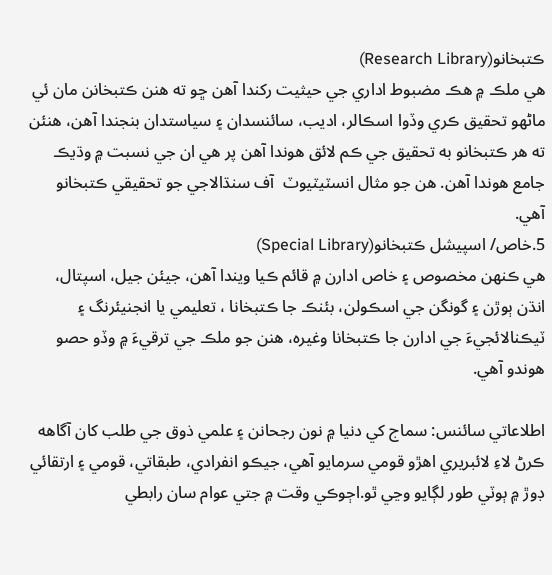ڪتبخانو(Research Library)
هي ملڪ ۾ هڪ مضبوط اداري جي حيثيت رکندا آهن ڇو ته هنن ڪتبخانن مان ئي  ماڻهو تحقيق ڪري وڏوا اسڪالر، اديب، سائنسدان ۽ سياستدان بنجندا آهن، هنئن ته هر ڪتبخانو به تحقيق جي ڪم لائق هوندا آهن پر هي ان جي نسبت ۾ وڌيڪ جامع هوندا آهن. هن جو مثال انسٽيٽيوٽ  آف سنڌالاجي جو تحقيقي ڪتبخانو آهي.
5.خاص/ اسپيشل ڪتبخانو(Special Library)
هي ڪنهن مخصوص ۽ خاص ادارن ۾ قائم ڪيا ويندا آهن، جيئن جيل، اسپتال، انڌن ٻوڙن ۽ گونگن جي اسڪولن، بئنڪ جا ڪتبخانا ، تعليمي يا انجنيئرنگ ۽ ٽيڪنالائجيءَ جي ادارن جا ڪتبخانا وغيره، هنن جو ملڪ جي ترقيءَ ۾ وڏو حصو هوندو آهي.

اطلاعاتي سائنس: سماج کي دنيا ۾ نون رجحانن ۽ علمي ذوق جي طلب کان آگاهه ڪرڻ لاءِ لائبريري اهڙو قومي سرمايو آهي، جيڪو انفرادي، طبقاتي، قومي ۽ ارتقائي ڊوڙ ۾ ٻوٽي طور لڳايو وڃي ٿو.اڄوڪي وقت ۾ جتي عوام سان رابطي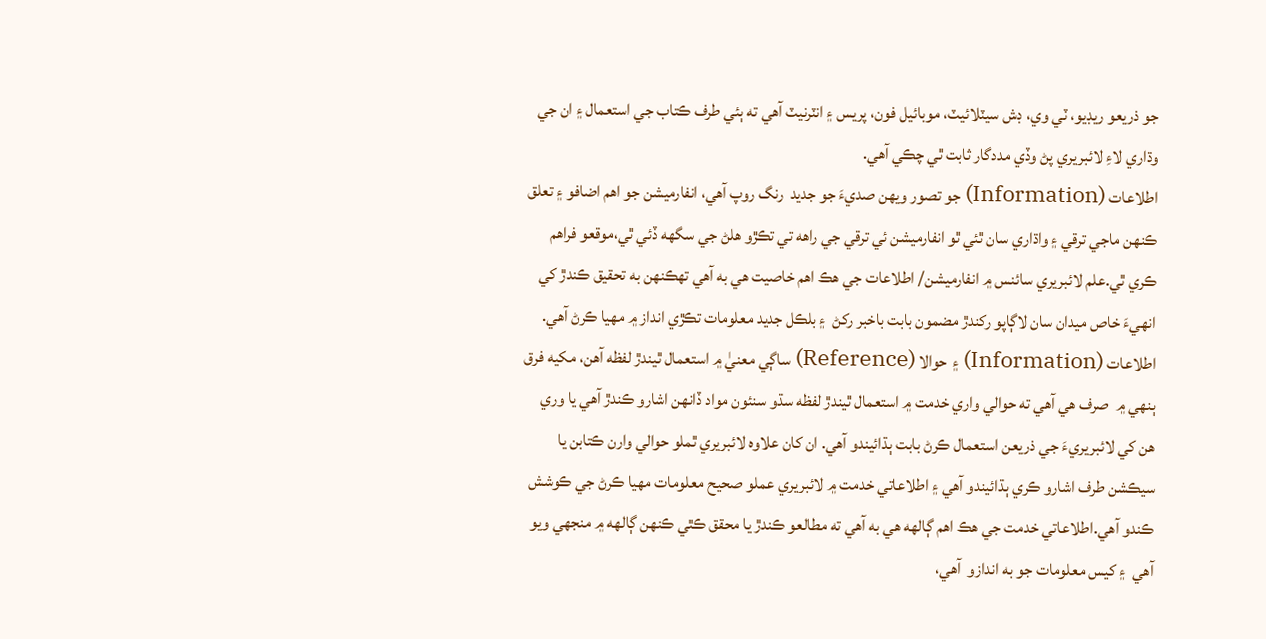جو ذريعو ريڊيو، ٽي وي، ڊش سيٽلائيٽ، موبائيل فون، پريس ۽ انٽرنيٽ آهي ته ٻئي طرف ڪتاب جي استعمال ۽ ان جي وڌاري لاءِ لائبريري پڻ وڏي مددگار ثابت ٿي چڪي آهي.
اطلاعات (Information) جو تصور ويهن صديءَ جو جديد  رنگ روپ آهي، انفارميشن جو اهم اضافو ۽ تعلق ڪنهن ماجي ترقي ۽ واڌاري سان ٿئي ٿو انفارميشن ئي ترقي جي راهه تي تڪڙو هلڻ جي سگهه ڏئي ٿي،موقعو فراهم ڪري ٿي.علم لائبريري سائنس ۾ انفارميشن/ اطلاعات جي هڪ اهم خاصيت هي به آهي تهڪنهن به تحقيق ڪندڙ کي انهيءَ خاص ميدان سان لاڳاپو رکندڙ مضمون بابت باخبر رکڻ  ۽ بلڪل جديد معلومات تڪڙي انداز ۾ مهيا ڪرڻ آهي.
اطلاعات (Information) ۽ حوالا (Reference) ساڳي معنيٰ ۾ استعمال ٿيندڙ لفظه آهن، مکيه فرق ٻنهي ۾  صرف هي آهي ته حوالي واري خدمت ۾ استعمال ٿيندڙ لفظه سڌو سنئون مواد ڏانهن اشارو ڪندڙ آهي يا وري هن کي لائبريريءَ جي ذريعن استعمال ڪرڻ بابت ٻڌائيندو آهي. ان کان علاوه لائبريري ٿملو حوالي وارن ڪتابن يا سيڪشن طرف اشارو ڪري ٻڌائيندو آهي ۽ اطلاعاتي خدمت ۾ لائبريري عملو صحيح معلومات مهيا ڪرڻ جي ڪوشش ڪندو آهي.اطلاعاتي خدمت جي هڪ اهم ڳالهه هي به آهي ته مطالعو ڪندڙ يا محقق ڪٿي ڪنهن ڳالهه ۾ منجهي ويو آهي  ۽ کيس معلومات جو به اندازو  آهي،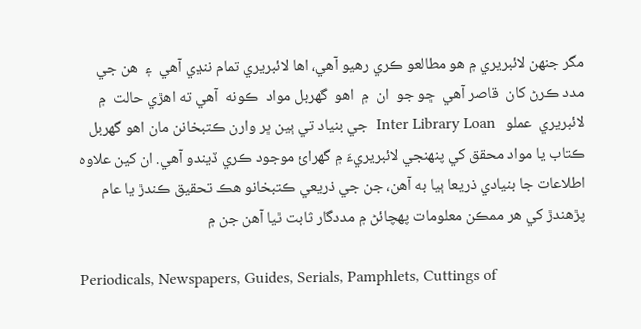مگر جنهن لائبريري ۾ هو مطالعو ڪري رهيو آهي، اها لائبريري تمام ننڍي آهي  ۽  هن جي مدد ڪرڻ کان  قاصر آهي  ڇو جو  ان  ۾  اهو  گهربل مواد  ڪونه  آهي ته اهڙي حالت  ۾ لائبريري  عملو   Inter Library Loan  جي بنياد تي ٻين ڀر وارن ڪتبخانن مان اهو گهربل ڪتاب يا مواد محقق کي پنهنجي لائبريريءَ ۾ گهرائ موجود ڪري ڏيندو آهي. ان کين علاوه اطلاعات جا بنيادي ذريعا ٻيا به آهن، جن جي ذريعي ڪتبخانو هڪ تحقيق ڪندڙ يا عام پڙهندڙ کي هر ممڪن معلومات پهچائڻ ۾ مددگار ثابت ٿيا آهن جن ۾

Periodicals, Newspapers, Guides, Serials, Pamphlets, Cuttings of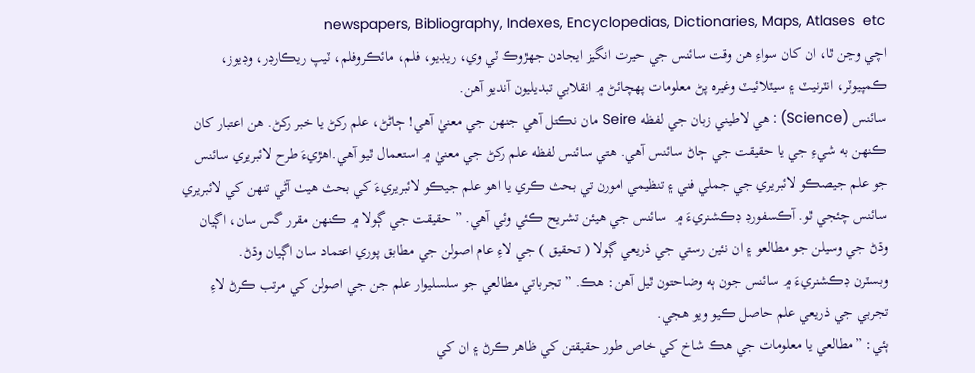newspapers, Bibliography, Indexes, Encyclopedias, Dictionaries, Maps, Atlases  etc                               اچي وڃن ٿا، ان کان سواءِ هن وقت سائنس جي حيرت انگيز ايجادن جهڙوڪ ٽي وي، ريڊيو، فلم، مائڪروفلم، ٽيپ ريڪارڊر، وڊيوز، ڪمپيوٽر، انٽرنيٽ ۽ سيٽلائيٽ وغيره پڻ معلومات پهچائڻ ۾ انقلابي تبديليون آنديو آهن.
سائنس (Science) : هي لاطيني زبان جي لفظه Seire مان نڪتل آهي جنهن جي معنيٰ آهي! ڄاڻڻ، علم رکڻ يا خبر رکڻ. هن اعتبار کان ڪنهن به شيءِ جي يا حقيقت جي ڄاڻ سائنس آهي. هتي سائنس لفظه علم رکڻ جي معنيٰ ۾ استعمال ٿيو آهي.اهڙيءَ طرح لائبريري سائنس جو علم جيصڪو لائبريري جي جملي فني ۽ تنظيمي امورن تي بحث ڪري يا اهو علم جيڪو لائبريريءَ کي بحث هيٺ آڻي تنهن کي لائبريري سائنس چئجي ٿو. آڪسفورڊ ڊڪشنريءَ ۾  سائنس جي هيئن تشريح ڪئي وئي آهي. ” حقيقت جي ڳولا ۾ ڪنهن مقرر گس سان، اڳيان وڌڻ جي وسيلن جو مطالعو ۽ ان نئين رستي جي ذريعي ڳولا ( تحقيق ) جي لاءِ عام اصولن جي مطابق پوري اعتماد سان اڳيان وڌڻ.
وبسٽرن ڊڪشنريءَ ۾ سائنس جون ٻه وضاحتون ٿيل آهن: هڪ. ” تجرباتي مطالعي جو سلسليوار علم جن جي اصولن کي مرتب ڪرڻ لاءِ تجربي جي ذريعي علم حاصل ڪيو ويو هجي.
ٻئي: ”مطالعي يا معلومات جي هڪ شاخ کي خاص طور حقيقتن کي ظاهر ڪرڻ ۽ ان کي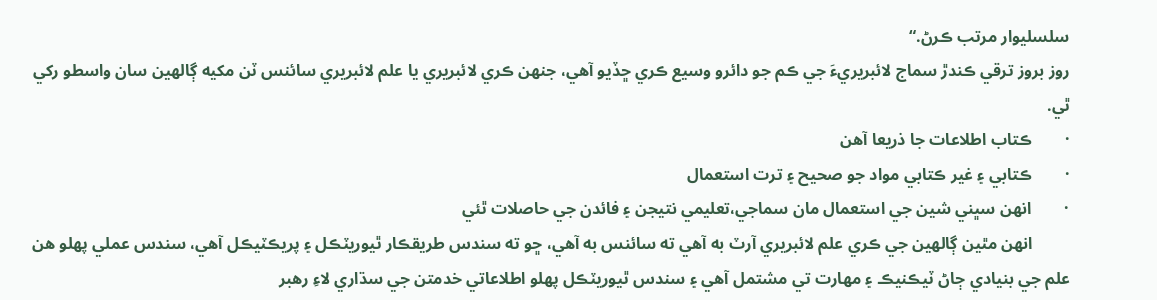سلسليوار مرتب ڪرڻ.“
روز بروز ترقي ڪندڙ سماج لائبريريءَ جي ڪم جو دائرو وسيع ڪري ڇڏيو آهي، جنهن ڪري لائبريري يا علم لائبريري سائنس ٽن مکيه ڳالهين سان واسطو رکي ٿي.
·        ڪتاب اطلاعات جا ذريعا آهن
·        ڪتابي ۽ غير ڪتابي مواد جو صحيح ۽ ترت استعمال
·        انهن سڀني شين جي استعمال مان سماجي،تعليمي نتيجن ۽ فائدن جي حاصلات ٿئي
         انهن مٿين ڳالهين جي ڪري علم لائبريري آرٽ به آهي ته سائنس به آهي، ڇو ته سندس طريقڪار ٿيوريٽڪل ۽ پريڪٽيڪل آهي، سندس عملي پهلو هن علم جي بنيادي ڄاڻ ٽيڪنيڪ ۽ مهارت تي مشتمل آهي ۽ سندس ٿيوريٽڪل پهلو اطلاعاتي خدمتن جي سڌاري لاءِ رهبر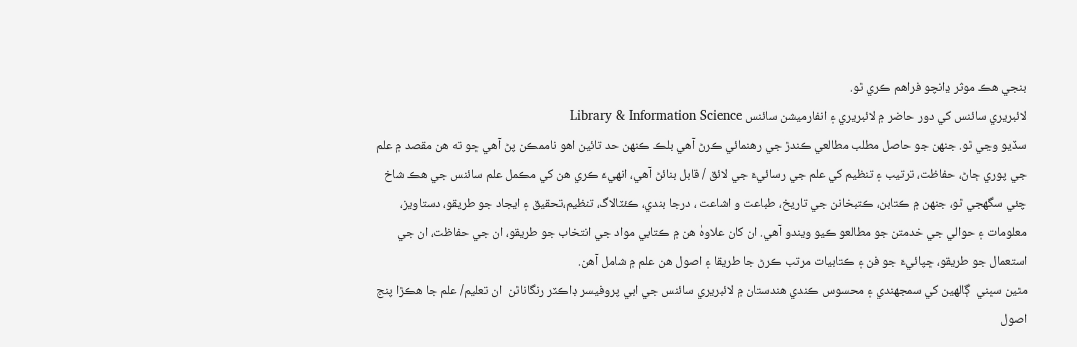بنجي هڪ موثر ڍانچو فراهم ڪري ٿو.
لائبريري سائنس کي دور حاضر ۾ لائبريري ۽ انفارميشن سائنس Library & Information Science
سڏيو وڃي ٿو. جنهن جو حاصل مطلب مطالعي ڪندڙ جي رهنمائي ڪرڻ آهي بلڪ ڪنهن حد تائين اهو ناممڪن پڻ آهي ڇو ته هن مقصد ۾ علم جي پوري ڄاڻ، حفاظت، ترتيب ۽ تنظيم کي علم جي رسائيءَ جي لائق / قابل بنائڻ آهي، انهيءَ ڪري هن کي مڪمل علم سائنس جي هڪ شاخ چئي سگهجي ٿو، جنهن ۾ ڪتابن، ڪتبخانن جي تاريخ، طباعت و اشاعت ، درجا بندي، ڪئٽالاگ، تنظيم،تحقيق ۽ ايجاد جو طريقو، دستاويز، معلومات ۽ حوالي جي خدمتن جو مطالعو ڪيو ويندو آهي. ان کان علاوهٰ هن ۾ ڪتابي مواد جي انتخاب جو طريقو، ان جي حفاظت، ان جي استعمال جو طريقو، ڇپائيءَ جو فن ۽ ڪتابيات مرتب ڪرڻ جا طريقا ۽ اصول هن علم ۾ شامل آهن.
مٿين سڀني  ڳالهين کي سمجهندي ۽ محسوس ڪندي هندستان ۾ لائبريري سائنس جي ابي پروفيسر ڊاڪٽر رنگاناٿن  ان تعليم/ علم جا هڪڙا پنج اصول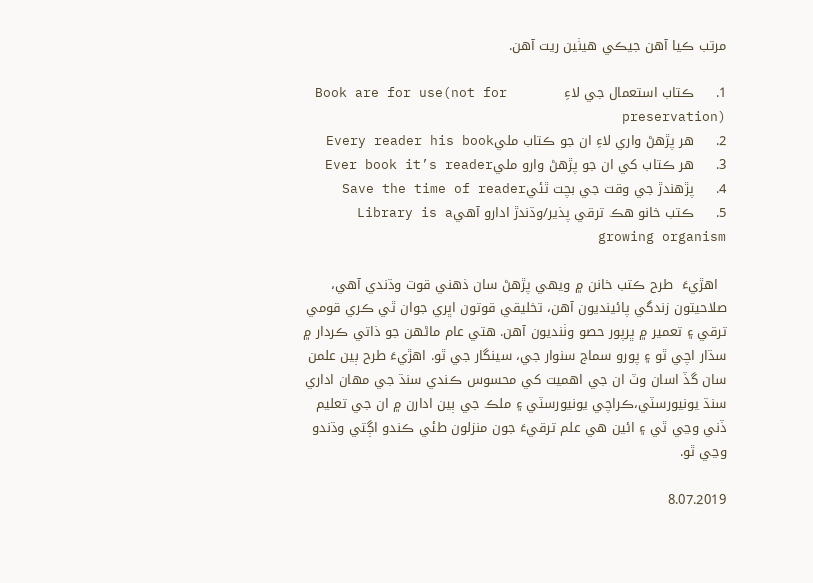مرتب ڪيا آهن جيڪي هيٺين ريت آهن.

1.     ڪتاب استعمال جي لاءِ             Book are for use(not for preservation)
2.     هر پڙهڻ واري لاءِ ان جو ڪتاب مليEvery reader his book
3.     هر ڪتاب کي ان جو پڙهڻ وارو مليEver book it’s reader
4.     پڙهندڙ جي وقت جي بچت ٿئيSave the time of reader
5.     ڪتب خانو هڪ ترقي پذير/وڌندڙ ادارو آهيLibrary is a growing organism

  اهڙيءَ  طرح ڪتب خانن ۾ ويهي پڙهڻ سان ذهني قوت وڌندي آهي، صلاحيتون زندگي پائينديون آهن، تخليقي قوتون اڀري جوان ٿي ڪري قومي ترقي ۽ تعمير ۾ ڀرپور حصو وٺنديون آهن. هتي عام ماڻهن جو ذاتي ڪردار ۾ سڌار اچي ٿو ۽ پورو سماج سنوار جي، سينگار جي ٿو. اهڙيءَ طرح ٻين علمن سان گڏ اسان وٽ ان جي اهميت کي محسوس ڪندي سنڌ جي مهان اداري  سنڌ يونيورسٽي،ڪراچي يونيورسٽي ۽ ملڪ جي ٻين ادارن ۾ ان جي تعليم ڏني وڃي ٿي ۽ ائين هي علم ترقيءَ جون منزلون طئي ڪندو اڳتي وڌندو وڃي ٿو.

8.07.2019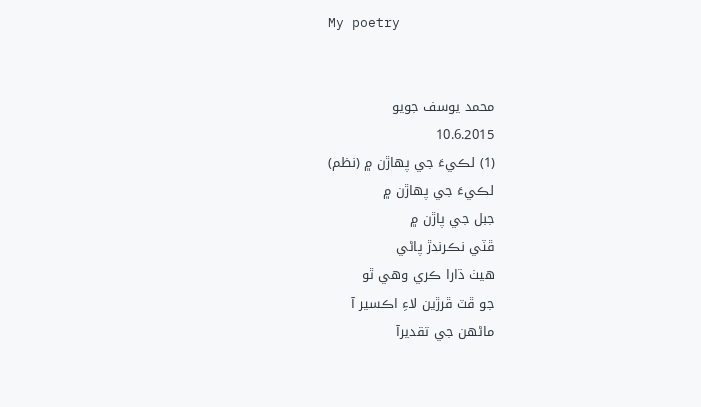My poetry


محمد يوسف جويو
10.6.2015
(1) لڪيءَ جي پهاڙن ۾ (نظم)
لڪيءَ جي پهاڙن ۾
جبل جي پاڙن ۾
ڦٽي نڪرندڙ پاڻي
هيٺ ڌارا ڪري وهي ٿو
جو ڦٽ ڦرڙين لاءِ اڪسير آ
ماڻهن جي تقديرآ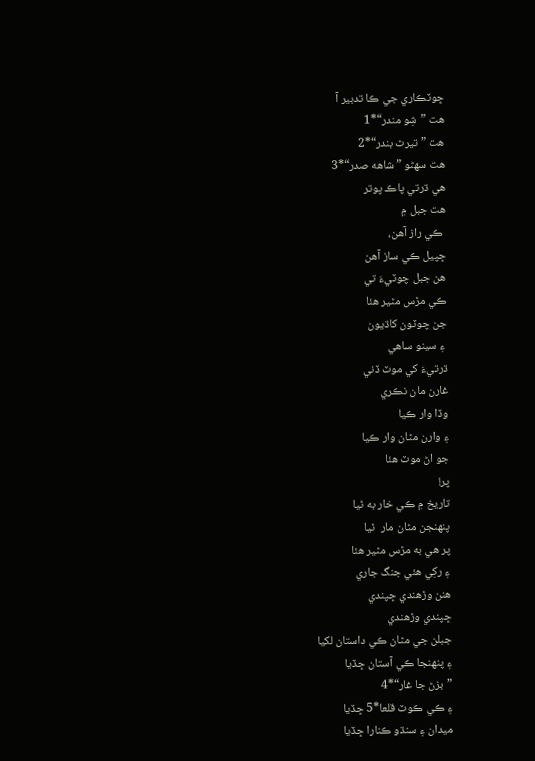ڇوٽڪاري جي ڪا تدبير آ
هت ”شِو مندر“*1
هت ”تيرٿ بندر“*2
هت سهڻو ” شاهه صدر“*3
هي ڌرتي پاڪ پوتر
هت جبل ۾
 ڪي راز آهن،
ڇپيل ڪي ساز آهن
هن جبل چوٽيءَ تي
ڪي مڙس مٿير هئا
جن چوٽون کاڌيون
 ۽ سينو ساهي
ڌرتيءَ کي موٽ ڏني
غارن مان نڪري
وڏا وار ڪيا
۽ وارن مٿان وار ڪيا
جو اڻ موٽ هئا
پر!
تاريخ ۾ ڪي خار به ٿيا
پنهنجن مٿان مار  ٿيا
پر هي به مڙس مٿير هئا
۽ رکِي هئي جنگ جاري
هنن وڙهندي ڇپندي
ڇپندي وڙهندي
جبلن جي مٿان ڪي داستان لکيا
۽ پنهنجا ڪي آستان ڇڏيا
”بزڻ جا غار“*4
۽ ڪي ڪوٽ قلعا*5 ڇڏيا
ميدان ۽ سنڌو ڪنارا ڇڏيا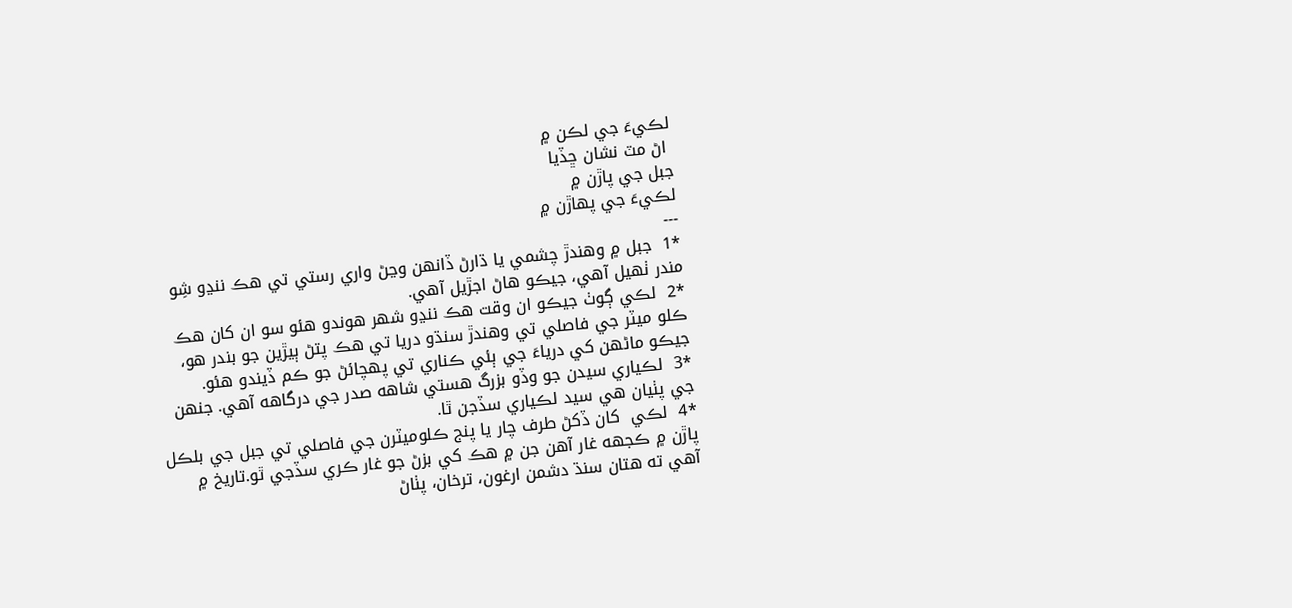لڪيءَ جي لڪن ۾
 اڻ مٽ نشان ڇڏيا
جبل جي پاڙن ۾
لڪيءَ جي پهاڙن ۾
---
*1  جبل ۾ وهندڙ چشمي يا ڌارڻ ڏانهن وڃڻ واري رستي تي هڪ ننڍو شِو مندر ٺهيل آهي، جيڪو هاڻ اجڙيل آهي.
*2  لڪي ڳوٺ جيڪو ان وقت هڪ ننڍو شهر هوندو هئو سو ان کان هڪ ڪلو ميٽر جي فاصلي تي وهندڙ سنڌو دريا تي هڪ پتڻ ٻيڙين جو بندر هو، جيڪو ماڻهن کي درياءَ جي ٻئي ڪناري تي پهچائڻ جو ڪم ڏيندو هئو.
*3  لڪياري سيدن جو وڏو بزرگ هستي شاهه صدر جي درگاهه آهي. جنهن  جي پٺيان هي سيد لڪياري سڏجن ٿا.
*4  لڪي  کان ڏکڻ طرف چار يا پنج ڪلوميٽرن جي فاصلي تي جبل جي بلڪل پاڙن ۾ ڪجهه غار آهن جن ۾ هڪ کي بزڻ جو غار ڪري سڏجي ٿو.تاريخ ۾ آهي ته هتان سنڌ دشمن ارغون، ترخان، پٺاڻ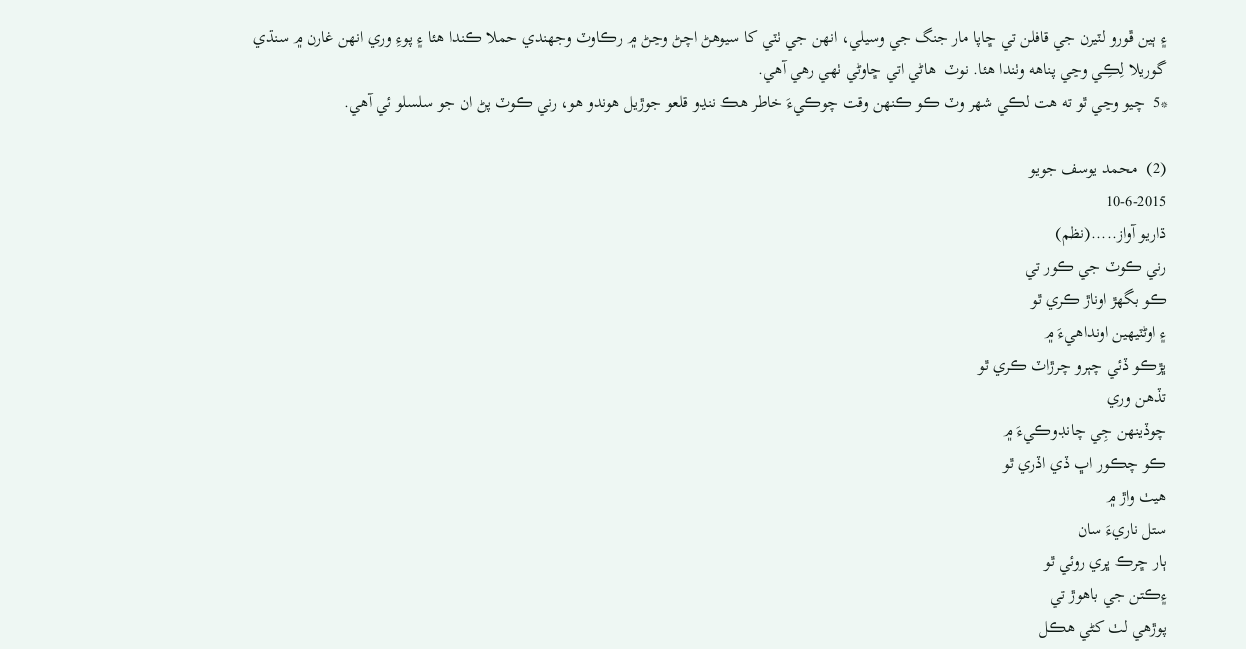۽ ٻين ڦورو لٽيرن جي قافلن تي ڇاپا مار جنگ جي وسيلي، انهن جي ٺٽي کا سيوهڻ اچڻ وڃڻ ۾ رڪاوٽ وجهندي حملا ڪندا هئا ۽ پوءِ وري انهن غارن ۾ سنڌي گوريلا لِڪِي وڃي پناهه وٺندا هئا. نوٽ  هاڻي اتي ڇاوڻي ٺهي رهي آهي.
*5  چيو وڃي ٿو ته هت لڪي شهر وٽ ڪو ڪنهن وقت چوڪيءَ خاطر هڪ ننڍو قلعو جوڙيل هوندو هو، رني ڪوٽ پڻ ان جو سلسلو ئي آهي.

(2)  محمد يوسف جويو
10-6-2015
ڌاريو آواز.....(نظم)
رني ڪوٽ جي ڪور تي
ڪو بگهڙ اوناڙ ڪري ٿو
۽ اوڻٽيهين اونداهيءَ ۾
ڀڙڪو ڏئي چٻرو چرڙاٽ ڪري ٿو
تڏهن وري
چوڏينهن جِي چانڊوڪيءَ ۾
ڪو چڪور اڀ ڏي اڏري ٿو
هيٺ واڙ ۾
ستل ناريءَ سان
ٻار ڇرڪ ڀري روئي ٿو
۽ڪتن جي باهوڙ تي
پوڙهي لٺ کڻي هڪل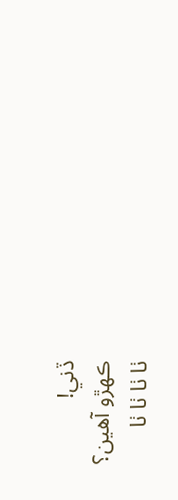ڏني!
ڪهڙو آهين؟
ٺا ٺا ٺا ٺا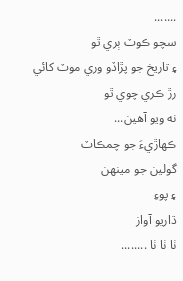.......
سچو ڪوٽ ٻري ٿو
۽ تاريخ جو پڙاڏو وري موٽ کائي
رڙ ڪري چوي ٿو
نه ويو آهين...
ڪهاڙيءَ جو چمڪاٽ
گولين جو مينهن
۽ پوءِ
ڌاريو آواز
ٺا ٺا ٺا ........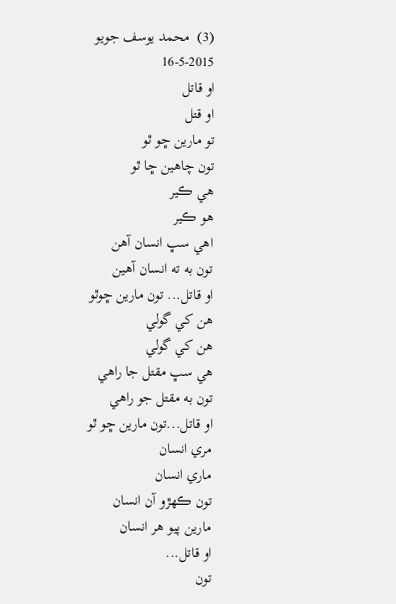(3)  محمد يوسف جويو
16-5-2015
او قاتل
او قتل
تو مارين ڇو ٿو
تون چاهين ڇا ٿو
هي ڪير
هو ڪير
اهي سڀ انسان آهن
تون به ته انسان آهين
او قاتل... تون مارين ڇوٿو
هن کي گولي
هن کي گولي
هي سڀ مقتل جا راهي
تون به مقتل جو راهي
او قاتل...تون مارين ڇو ٿو
مري انسان
ماري انسان
تون ڪهڙو آن انسان
مارين پيو هر انسان
او قاتل...
تون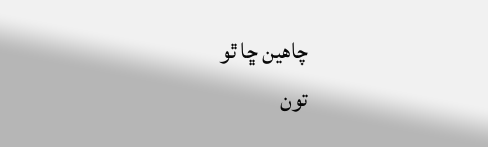چاهين ڇا ٿو
تون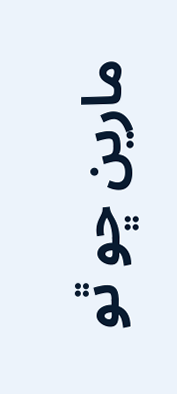مارين ڇو ٿو